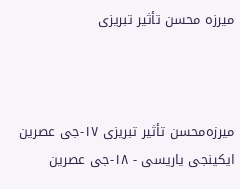میرزه محسن تأثیر تبریزی



میرزه‌محسن تأثیر تبریزی ۱۷-جی عصرین ایکینجی یاریسی - ۱۸-جی عصرین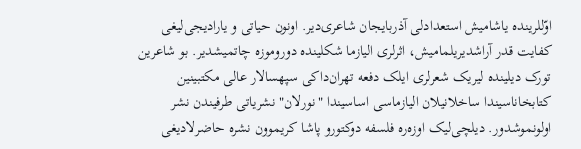اوّللرینده یاشامیش استعدادلی آذربایجان شاعری‌دیر. اونون حیاتی و یارادیجی‌لیغی کفایت قدر آراشدیریلمامیش، اثرلری الیازما شکلینده دوروموزه چاتمیشدیر. بو شاعرین تورک دیلینده لیریک شعرلری ایلک دفعه تهران‌داکی سپهسالار عالی مکتبینین کتابخاناسیندا ساخلانیلان الیازماسی اساسیندا "نورلان" نشریاتی طرفیندن نشر اولونموشدور. دیلچی‌لیک اوزه‌ره فلسفه دوکتورو پاشا کریموون نشره حاضرلادیغی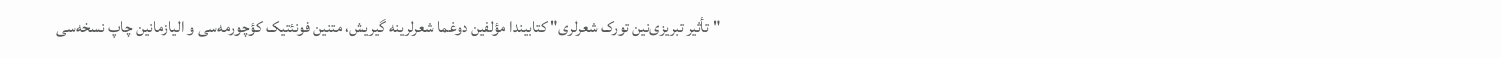"تأثیر تبریزی‌نین تورک شعرلری" کتابیندا مؤلفین دوغما شعرلرینه گیریش، متنین فونئتیک کؤچورمه‌سی و الیازمانین چاپ نسخه‌سی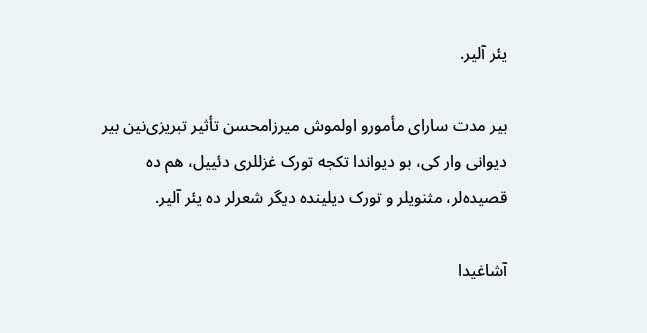یئر آلیر.

بیر مدت سارای مأمورو اولموش میرزامحسن تأثیر تبریزی‌نین بیر دیوانی وار کی، بو دیواندا تکجه تورک غزللری دئییل، هم ده قصیده‌لر، مثنویلر و تورک دیلینده دیگر شعرلر ده یئر آلیر.

آشاغیدا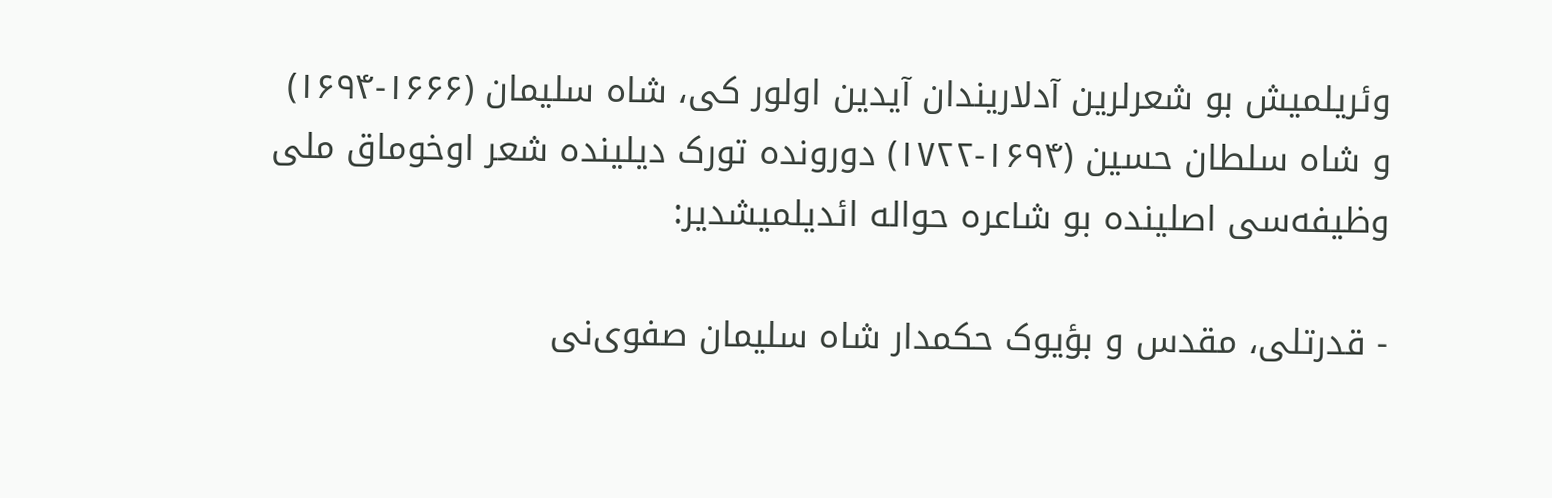وئریلمیش بو شعرلرین آدلاریندان آیدین اولور کی، شاه سلیمان (۱۶۶۶-۱۶۹۴) و شاه سلطان حسین (۱۶۹۴-۱۷۲۲) دورونده تورک دیلینده شعر اوخوماق ملی وظیفه‌سی اصلینده بو شاعره حواله ائدیلمیشدیر:

- قدرتلی، مقدس و بؤیوک حکمدار شاه سلیمان صفوی‌نی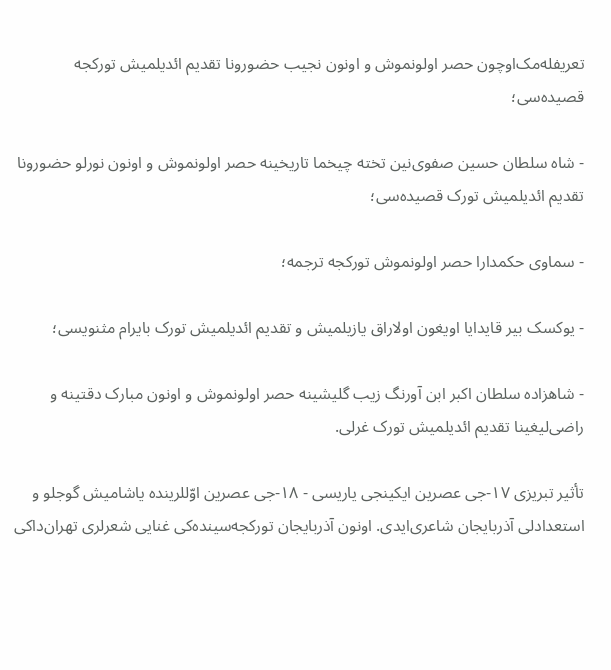تعریفله‌مک‌اوچون حصر اولونموش و اونون نجیب حضورونا تقدیم ائدیلمیش تورکجه قصیده‌سی؛

- شاه سلطان حسین صفوی‌نین تخته چیخما تاریخینه حصر اولونموش و اونون نورلو حضورونا تقدیم ائدیلمیش تورک قصیده‌سی؛

- سماوی حکمدارا حصر اولونموش تورکجه ترجمه؛

- یوکسک بیر قایدایا اویغون اولاراق یازیلمیش و تقدیم ائدیلمیش تورک بایرام مثنویسی؛

- شاهزاده سلطان اکبر ابن آورنگ زیب گلیشینه حصر اولونموش و اونون مبارک دقتینه و راضی‌لیغینا تقدیم ائدیلمیش تورک غرلی.

تأثیر تبریزی ۱۷-جی عصرین ایکینجی یاریسی - ۱۸-جی عصرین اوّللرینده یاشامیش گوجلو و استعدادلی آذربایجان شاعری‌ایدی. اونون آذربایجان تورکجه‌سینده‌کی غنایی شعرلری تهران‌داکی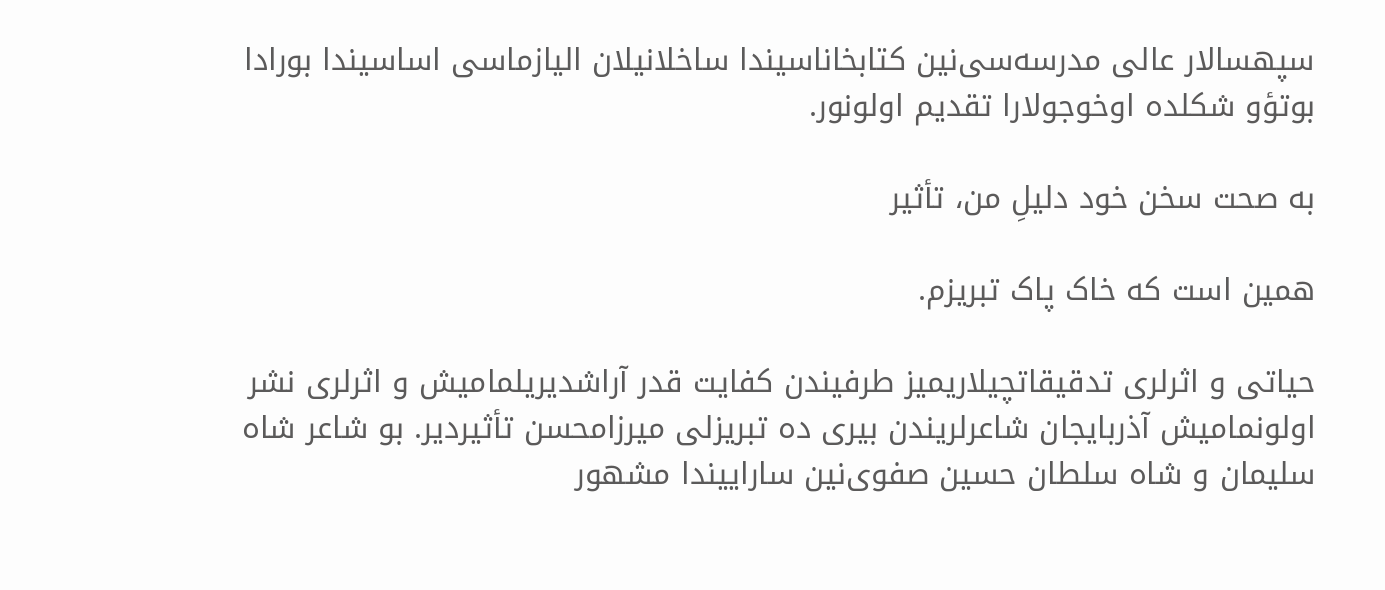سپهسالار عالی مدرسه‌سی‌نین کتابخاناسیندا ساخلانیلان الیازماسی اساسیندا بورادا بوتؤو شکلده اوخوجولارا تقدیم اولونور.

به صحت سخن خود دلیلِ من، تأثیر

همین است که خاک پاک تبریزم.

حیاتی و اثرلری تدقیقاتچیلاریمیز طرفیندن کفایت قدر آراشدیریلمامیش و اثرلری نشر اولونمامیش آذربایجان شاعرلریندن بیری ده تبریزلی میرزامحسن تأثیر‌دیر. بو شاعر شاه سلیمان و شاه سلطان حسین صفوی‌نین ساراییندا مشهور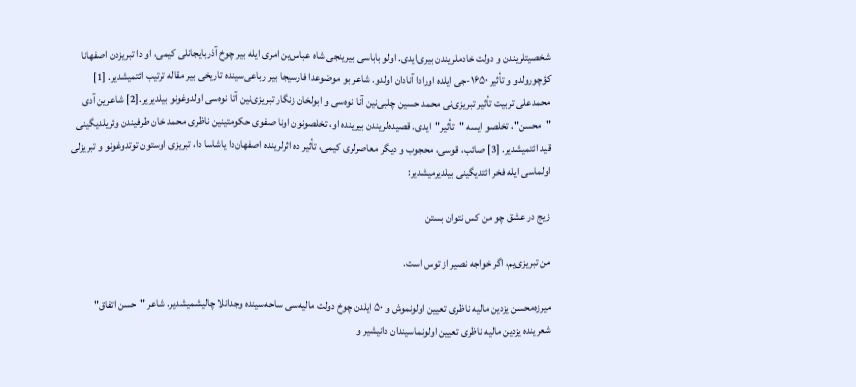شخصیتلریندن و دولت خادملریندن بیری‌ایدی. اولو باباسی بیرینجی شاه عباس‌ین امری ایله بیر چوخ آذربایجانلی کیمی، او دا تبریزدن اصفهانا کؤچورولدو و تأثیر ۱۶۵۰-جی ایلده اورادا آنادان اولدو. شاعر بو موضوعدا فارسیجا بیر رباعی‌سینده تاریخی بیر مقاله ترتیب ائتمیشدیر. [1] محمدعلی تربیت تأثیر تبریزی‌نی محمد حسین چلبی‌نین آنا نوه‌سی و ابولخان زنگار تبریزی‌نین آتا نوه‌سی اولدوغونو بیلدیریر.[2] شاعرین آدی "محسن"، تخلصو ایسه "تأثیر"ایدی. قصیده‌لریندن بیرینده او، تخلصونون اونا صفوی حکومتینین ناظری محمد خان طرفیندن وئریلدیگینی قید ائتمیشدیر. [3] صائب، قوسی، محجوب و دیگر معاصرلری کیمی، تأثیر ده اثرلرینده اصفهان‌دا یاشاسا دا، تبریزی اوستون توتدوغونو و تبریزلی اولماسی ایله فخر ائتدیگینی بیلدیرمیشدیر:

زیج در عشق چو من کس نتوان بستن

من تبریزی‌یم، اگر خواجه نصیر از توس است.

میرزه‌محسن یزدین مالیه ناظری تعیین اولونموش و ۵۰ ایلدن چوخ دولت مالیه‌سی ساحه‌سینده وجدانلا چالیشمیشدیر. شاعر "حسن اتفاق" شعرینده یزدین مالیه ناظری تعیین اولونماسیندان دانیشیر و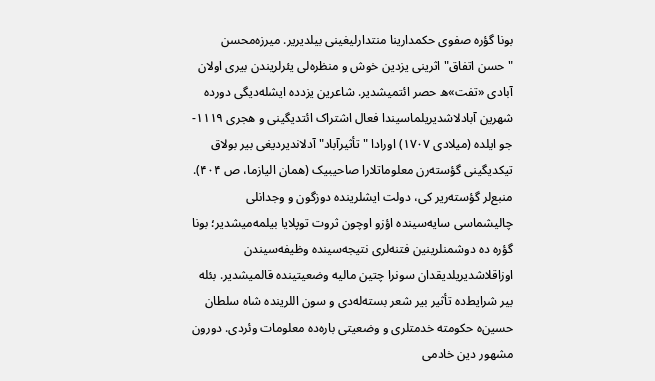بونا گؤره صفوی حکمدارینا منتدارلیغینی بیلدیریر. میرزه‌محسن "حسن اتفاق" اثرینی یزدین خوش و منظره‌لی یئرلریندن بیری اولان آبادی «تفت»ه حصر ائتمیشدیر. شاعرین یزدده ایشله‌دیگی دورده شهرین آبادلاشدیریلماسیندا فعال اشتراک ائتدیگینی و هجری ۱۱۱۹-جو ایلده (میلادی ۱۷۰۷) اورادا "تأثیرآباد" آدلاندیردیغی بیر بولاق تیکدیگینی گؤسته‌ر‌ن معلوماتلارا صاحیبیک (همان الیازما، ص ۴۰۴). منبع‌لر گؤسته‌ریر کی، دولت ایشلرینده دوزگون و وجدانلی چالیشماسی سایه‌سینده اؤزو اوچون ثروت توپلایا بیلمه‌میشدیر؛ بونا گؤره ده دوشمنلرینین فتنه‌لری نتیجه‌سینده وظیفه‌سیندن اوزاقلاشدیریلدیقدان سونرا چتین مالیه وضعیتینده قالمیشدیر. بئله بیر شرایط‌ده تأثیر بیر شعر بسته‌له‌دی و سون اللرینده شاه سلطان حسین‌ه حکومته خدمتلری و وضعیتی باره‌ده معلومات وئردی. دورون مشهور دین خادمی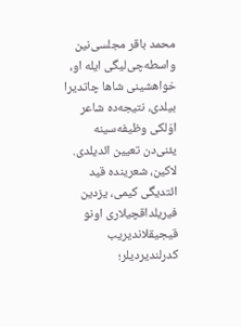محمد باقر مجلسی‌نین واسطه‌چی‌لیگی ایله او، خواهشینی شاها چاتدیرا بیلدی، نتیجه‌ده شاعر اوّلکی وظیفه‌سینه یئنی‌دن تعیین ائدیلدی. لاکین، شعرینده قید ائتدیگی کیمی، یزدین فیریلداقچیلاری اونو قیجیقلاندیریب کدرلندیردیلر؛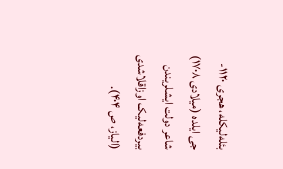بئله‌لیکله، هجری ۱۱۲۰-جی ایلده (میلادی ۱۷۰۸) شاعر دولت ایشلریندن بیردفعه‌لیک اوزاقلاشدی (الیاز، ص ۴۰۴).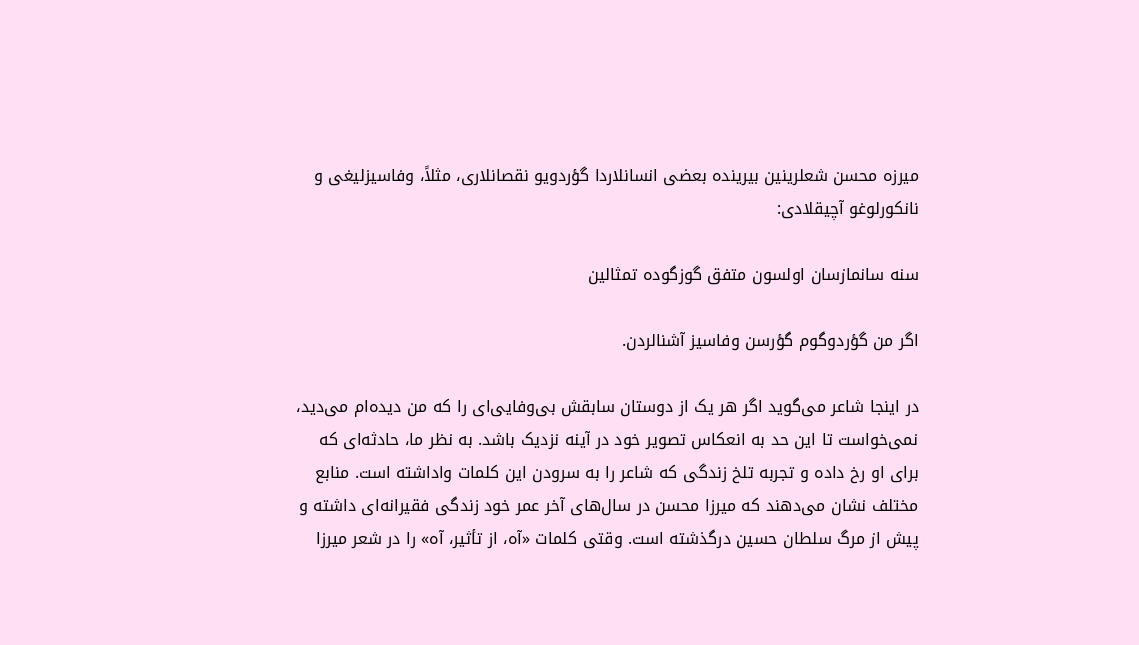میرزه محسن شعلرینین بیرینده بعضی انسانلاردا گؤردویو نقصانلاری، مثلاً، وفاسیزلیغی و نانکورلوغو آچیقلادی:

سنه سانمازسان اولسون متفق گوزگوده تمثالین

اگر من گؤردوگوم گؤرسن وفاسیز آشنالردن.

در اینجا شاعر می‌گوید اگر هر یک از دوستان سابقش بی‌وفایی‌ای را که من دیده‌ام می‌دید، نمی‌خواست تا این حد به انعکاس تصویر خود در آینه نزدیک باشد. به نظر ما، حادثه‌ای که برای او رخ داده و تجربه تلخ زندگی که شاعر را به سرودن این کلمات واداشته است. منابع مختلف نشان می‌دهند که میرزا محسن در سال‌های آخر عمر خود زندگی فقیرانه‌ای داشته و پیش از مرگ سلطان حسین درگذشته است. وقتی کلمات «آه، از تأثیر، آه» را در شعر میرزا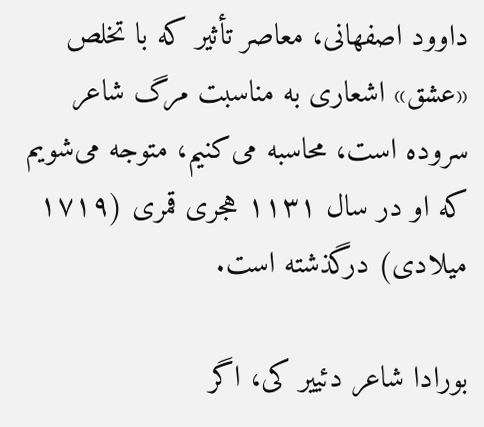داوود اصفهانی، معاصر تأثیر که با تخلص «عشق» اشعاری به مناسبت مرگ شاعر سروده است، محاسبه می‌کنیم، متوجه می‌شویم که او در سال ۱۱۳۱ هجری قمری (۱۷۱۹ میلادی) درگذشته است.

بورادا شاعر دئییر کی، اگر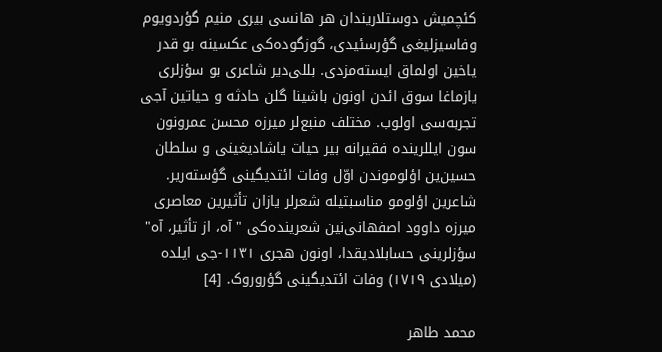کئچمیش دوستلاریندان هر هانسی بیری منیم گؤردویوم وفاسیزلیغی گؤرسئیدی، گوزگوده‌کی عکسینه بو قدر یاخین اولماق ایسته‌مزدی. بللی‌دیر شاعری بو سؤزلری یازماغا سوق ائد‌ن اونون باشینا گلن حادثه و حیاتین آجی تجربه‌سی اولوب. مختلف منبع‌لر میرزه محسن عمرونون سون ایللرینده فقیرانه بیر حیات یاشادیغینی و سلطان حسین‌ین اؤلوموندن اوّل وفات ائتدیگینی گؤسته‌ریر. شاعرین اؤلومو مناسبتیله شعرلر یازان تأثیرین معاصری میرزه داوود اصفهانی‌نین شعرینده‌کی "آه، از تأثیر، آه" سؤزلرینی حسابلادیقدا، اونون هجری ۱۱۳۱-جی ایلده (میلادی ۱۷۱۹) وفات ائتدیگینی گؤروروک. [4]

محمد طاهر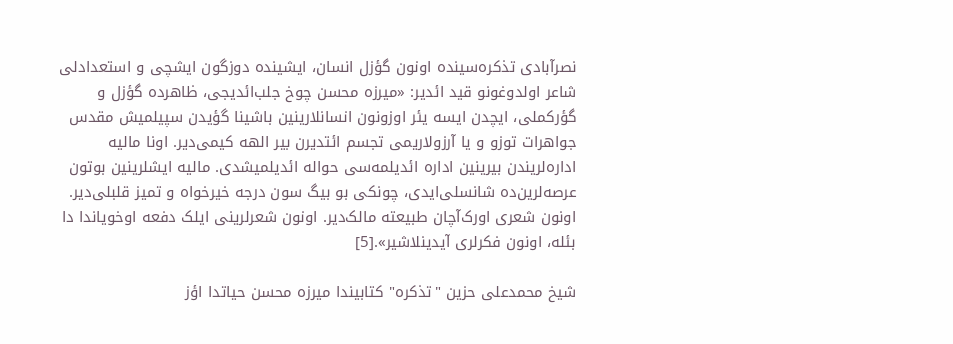نصرآبادی تذکره‌سینده اونون گؤزل انسان، ایشینده دوزگون ایشچی و استعدادلی شاعر اولدوغونو قید ائدیر: «میرزه محسن چوخ جلب‌ائدیجی، ظاهرده گؤزل و گؤرکملی، ایچدن ایسه یئر اوزونون انسانلارینین باشینا گؤیدن سپیلمیش مقدس جواهرات توزو و یا آرزولاریمی تجسم ائتدیر‌ن بیر الهه کیمی‌دیر. اونا مالیه اداره‌لریندن بیرینین اداره ائدیلمه‌سی حواله ائدیلمیشدی. مالیه ایشلرینین بوتون عرصه‌لرین‌ده شانسلی‌ایدی، چونکی بو بیگ سون درجه خیرخواه و تمیز قلبلی‌دیر. اونون شعری اورک‌آچان طبیعته مالک‌دیر. اونون شعرلرینی ایلک دفعه اوخویاندا دا بئله، اونون فکرلری آیدینلاشیر».[5]

شیخ محمدعلی حزین "تذکره" کتابیندا میرزه محسن حیاتدا اؤز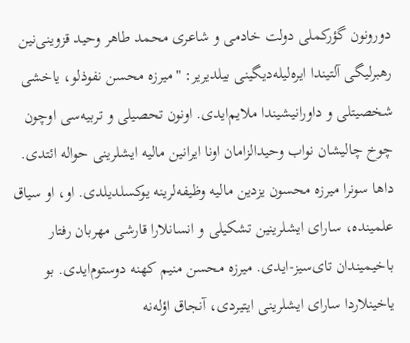دورونون گؤرکملی دولت خادمی و شاعری محمد طاهر وحید قزوینی‌نین رهبرلیگی آلتیندا ایره‌لیله‌دیگینی بیلدیریر: "میرزه محسن نفوذلو، یاخشی شخصیتلی و داورانیشیندا ملایم‌ایدی. اونون تحصیلی و تربیه‌سی اوچون چوخ چالیشان نواب وحیدالزامان اونا ایرانین مالیه ایشلرینی حواله ائتدی. داها سونرا میرزه محسون یزدین مالیه وظیفه‌لرینه یوکسلدیلدی. او، او سیاق علمینده، سارای ایشلرینین تشکیلی و انسانلارا قارشی مهربان رفتار باخیمیندان تای‌سیز-ایدی. میرزه محسن منیم کهنه دوستوم‌ایدی. بو یاخینلاردا سارای ایشلرینی ایتیردی، آنجاق اؤله‌نه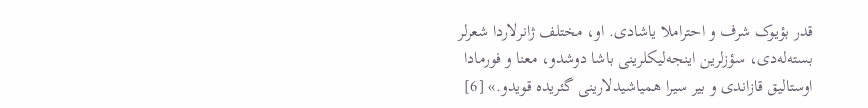قدر بؤیوک شرف و احتراملا یاشادی. او، مختلف ژانرلاردا شعرلر بسته‌له‌دی، سؤزلرین اینجه‌لیکلرینی باشا دوشدو، معنا و فورمادا اوستالیق قازاندی و بیر سیرا همیاشیدلارینی گئریده قویدو.» [6]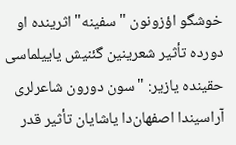خوشگو اؤزونون "سفینه" اثرینده او دورده تأثیر شعرینین گئنیش یاییلماسی حقینده یازیر: "سون دورون شاعرلری آراسیندا اصفهان‌دا یاشایان تأثیر قدر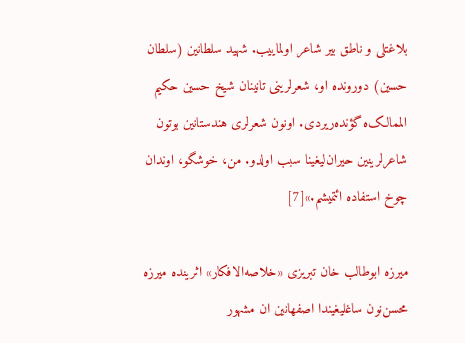بلاغتلی و ناطق بیر شاعر اولماییب. شهید سلطانین (سلطان حسین) دورونده او، شعرلرینی تانینان شیخ حسین حکیم الممالک‌ه گؤنده‌ریردی. اونون شعرلری هندستانین بوتون شاعرلرینین حیران‌لیغینا سبب اولدو. من، خوشگو، اوندان چوخ استفاده ائتمیشم.»[7]

میرزه ابوطالب خان تبریزی «خلاصه‌الافکار» اثرینده میرزه محسن‌نون ساغلیغیندا اصفهانین ان مشهور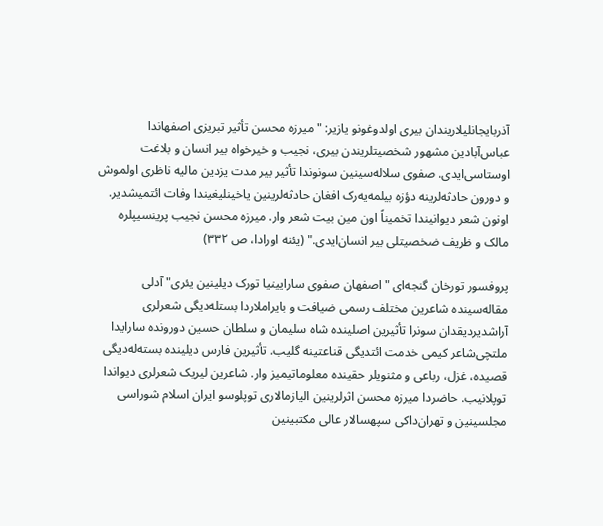آذربایجانلیلاریندان بیری اولدوغونو یازیر: "میرزه محسن تأثیر تبریزی اصفهاندا عباس‌آبادین مشهور شخصیتلریندن بیری، نجیب و خیرخواه بیر انسان و بلاغت اوستاسی‌ایدی. صفوی سلاله‌سینین سونوندا تأثیر بیر مدت یزدین مالیه ناظری اولموش و دورون حادثه‌لرینه دؤزه بیلمه‌یه‌رک افغان حادثه‌لرینین یاخینلیغیندا وفات ائتمیشدیر. اونون شعر دیوانیندا تخمیناً اون مین بیت شعر وار. میرزه محسن نجیب پرینسیپلره مالک و ظریف ضخصیتلی بیر انسان‌ایدی." (یئنه اورادا، ص ۳۳۲)

پروفسور تورخان گنجه‌ای "اصفهان صفوی سارایینیا تورک دیلینین یئری" آدلی مقاله‌سینده شاعرین مختلف رسمی ضیافت و بایراملاردا بستله‌دیگی شعرلری آراشدیردیقدان سونرا تأثیرین اصلینده شاه سلیمان و سلطان حسین دورونده سارایدا ملتچی‌شاعر کیمی خدمت ائتدیگی قناعتینه گلیب. تأثیرین فارس دیلینده بسته‌له‌دیگی قصیده، غزل، رباعی و مثنویلر حقینده معلوماتیمیز وار. شاعرین لیریک شعرلری دیواندا توپلانیب. حاضردا میرزه محسن اثرلرینین الیازمالاری توپلوسو ایران اسلام شوراسی مجلسینین و تهران‌داکی سپهسالار عالی مکتبینین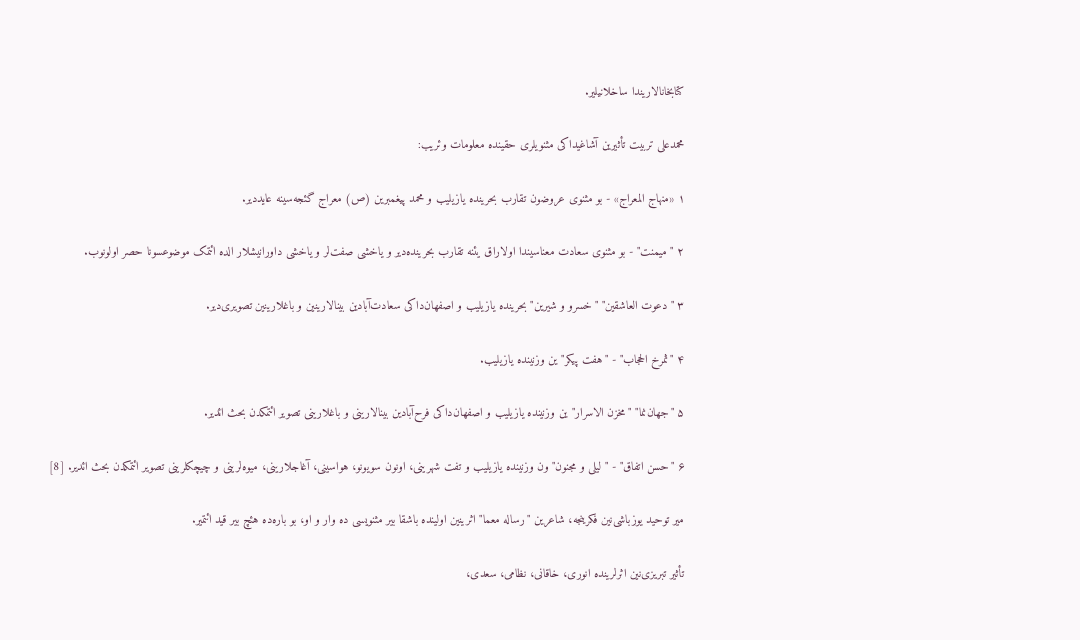کتابخانالاریندا ساخلانیلیر.

محمدعلی تربیت تأثیرین آشاغیداکی مثنویلری حقینده معلومات وئریب:

۱ «منهاج المعراج» - بو مثنوی عروضون تقارب بحرینده یازیلیب و محمد پیغمبرین (ص) معراج گئجه‌سینه عایددیر.

۲ "میمنت" - بو مثنوی سعادت معناسیندا اولاراق یئنه تقارب بحرینده‌دیر و یاخشی صفت‌لر و یاخشی داورانیشلار الده ائتمک موضوعسونا حصر اولونوب.

۳ "دعوت العاشقین" "خسرو و شیرین" بحرینده یازیلیب و اصفهان‌داکی سعادت‌آبادین بینالارینین و باغلارینین تصویری‌دیر.

۴ "ثمرخ الحجاب" - "هفت پیکر"ین وزنینده یازیلیب.

۵ "جهان‌نما" "مخزن الاسرار"ین وزنینده یازیلیب و اصفهان‌داکی فرح‌آبادین بینالارینی و باغلارینی تصویر ائتمکدن بحث ائدیر.

۶ "حسن اتفاق" - "لیلی و مجنون"ون وزنینده یازیلیب و تفت شهرینی، اونون سویونو، هواسینی، آغاجلارینی، میوه‌لرینی و چیچکلرینی تصویر ائتمکدن بحث ائدیر. [8]

میر توحید یوزباشی‌نین فکرینجه، شاعرین "رساله معما" اثرینین اولینده باشقا بیر مثنویسی ده وار و او، بو باره‌ده هئچ بیر قید ائتمیر.

تأثیر تبریزی‌نین اثرلرینده انوری، خاقانی، نظامی، سعدی،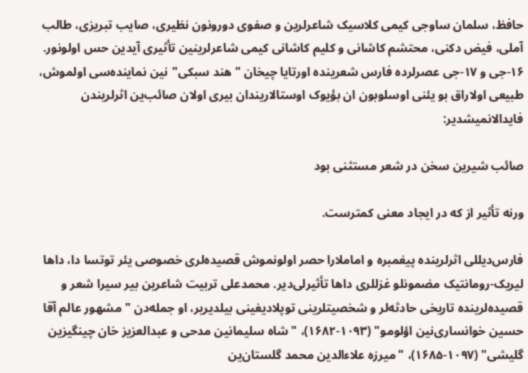حافظ، سلمان ساوجی کیمی کلاسیک شاعرلرین و صفوی دورونون نظیری، صایب تبریزی، طالب آملی، فیض دکنی، محتشم کاشانی و کلیم کاشانی کیمی شاعرلرینین تأثیری آیدین حس اولونور. ۱۶-جی و ۱۷-جی عصرلرده فارس شعرینده اورتایا چیخان "هند سبکی"نین نماینده‌سی اولموش، طبیعی اولاراق بو یئنی اوسلوبون ان بؤیوک اوستالاریندان بیری اولان صائب‌ین اثرلریندن فایدالانمیشدیر:

صائب شیرین سخن در شعر مستثنی بود

ورنه تأثیر از که در ایجاد معنی کمترست.

فارس‌دیللی اثرلرینده پیغمبره و اماملارا حصر اولونموش قصیده‌لری خصوصی یئر توتسا دا، داها لیریک-رومانتیک مضمونلو غزللری داها تأثیرلی‌دیر. محمدعلی تربیت شاعرین بیر سیرا شعر و قصیده‌لرینده تاریخی حادثه‌لر و شخصیتلرینی توپلادیغینی بیلدیریر، او جمله‌دن "مشهور عالم آقا حسین خوانساری‌نین اؤلومو" (۱۰۹۳-۱۶۸۲)، "شاه سلیمانین مدحی و عبدالعزیز خان چینگیزین گلیشی" (۱۰۹۷-۱۶۸۵)، "میرزه علاءالدین محمد گلستان‌ین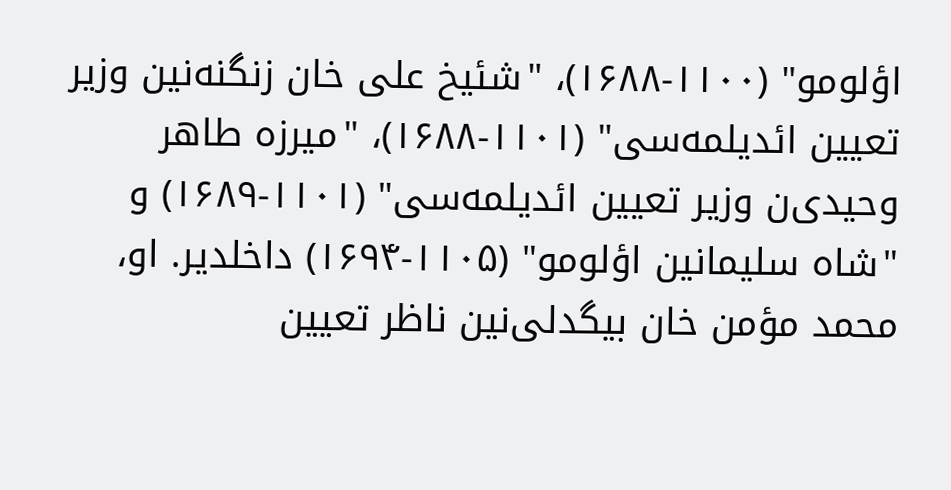اؤلومو" (۱۱۰۰-۱۶۸۸)، "شئیخ علی خان زنگنه‌نین وزیر تعیین ائدیلمه‌سی" (۱۱۰۱-۱۶۸۸)، "میرزه طاهر وحیدی‌ن وزیر تعیین ائدیلمه‌سی" (۱۱۰۱-۱۶۸۹) و "شاه سلیمانین اؤلومو" (۱۱۰۵-۱۶۹۴) داخلدیر. او، محمد مؤمن خان بیگدلی‌نین ناظر تعیین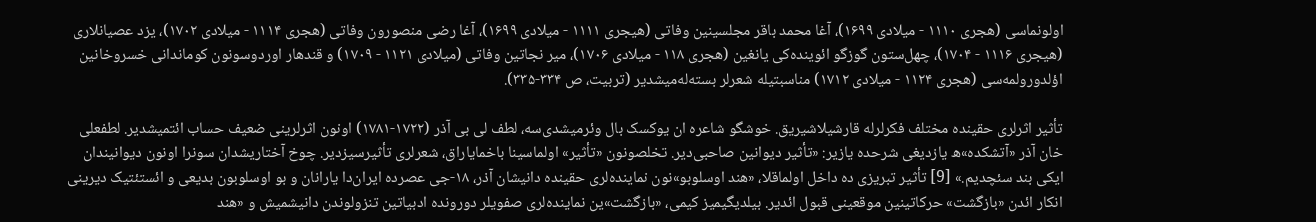اولونماسی (هجری ۱۱۱۰ - میلادی ۱۶۹۹)، آغا محمد باقر مجلسینین وفاتی (هیجری ۱۱۱۱ - میلادی ۱۶۹۹)، آغا رضی منصورون وفاتی (هجری ۱۱۱۴ - میلادی ۱۷۰۲)، یزد عصیانلاری (هیجری ۱۱۱۶ - ۱۷۰۴)، چهل‌ستون گوزگو ائوینده‌کی یانغین (هجری ۱۱۸ - میلادی ۱۷۰۶)، میر نجاتین وفاتی (میلادی ۱۱۲۱ - ۱۷۰۹) و قندهار اوردوسونون کوماندانی خسروخانین اؤلدورولمه‌سی (هجری ۱۱۲۴ - میلادی ۱۷۱۲) مناسبتیله شعرلر بسته‌له‌میشدیر (تربیت، ص ۳۳۴-۳۳۵).

تأثیر اثرلری حقینده مختلف فکرلرله قارشیلاشیریق. خوشگو شاعره ان یوکسک بال وئرمیشدی‌سه، لطف لی بی آذر (۱۷۲۲-۱۷۸۱) اونون اثرلرینی ضعیف حساب ائتمیشدیر. لطفعلی خان آذر «آتشکده»ه یازدیغی شرحده یازیر: «تأثیر دیوانین صاحبی‌دیر. تخلصونون «تأثیر» اولماسینا باخمایاراق، شعرلری تأثیرسیزدیر. چوخ آختاریشدان سونرا اونون دیوانیندان ایکی بند سئچدیم.» [9] تأثیر تبریزی ده داخل اولماقلا، «هند اوسلوبو»نون نماینده‌لری حقینده دانیشان آذر، ۱۸-جی عصرده ایران‌دا یارانان و بو اوسلوبون بدیعی و ائستئتیک دیرینی انکار ائد‌ن «بازگشت» حرکاتینین موقعینی قبول ائدیر. بیلدیگیمیز کیمی، «بازگشت»ین نماینده‌لری صفویلر دورونده ادبیاتین تنزولوندن دانیشمیش و «هند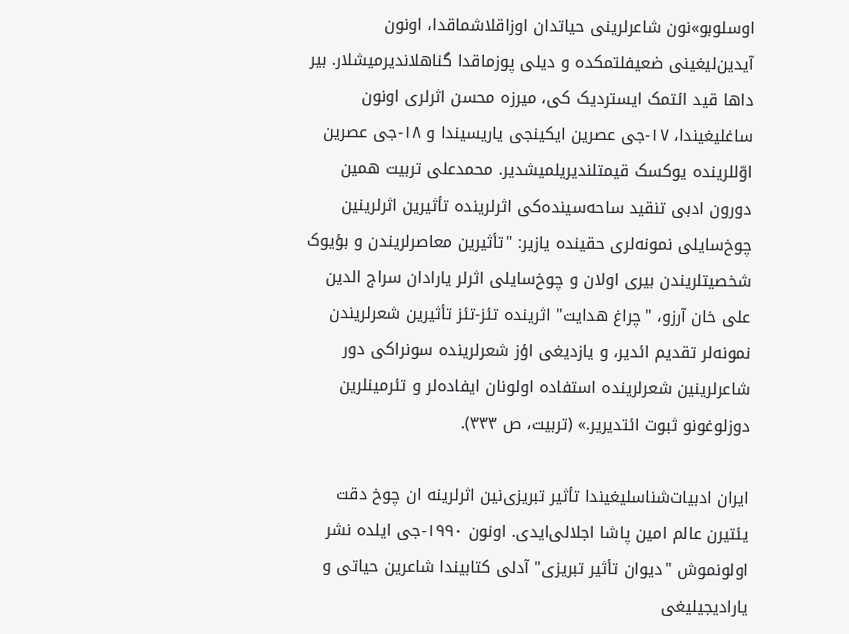اوسلوبو»نون شاعرلرینی حیاتدان اوزاقلاشماقدا، اونون آیدین‌لیغینی ضعیفلتمکده و دیلی پوزماقدا گناهلاندیرمیشلار. بیر داها قید ائتمک ایستردیک کی، میرزه محسن اثرلری اونون ساغلیغیندا، ۱۷-جی عصرین ایکینجی یاریسیندا و ۱۸-جی عصرین اوّللرینده یوکسک قیمتلندیریلمیشدیر. محمدعلی تربیت همین دورون ادبی تنقید ساحه‌سینده‌کی اثرلرینده تأثیرین اثرلرینین چوخ‌سایلی نمونه‌لری حقینده یازیر: "تأثیرین معاصرلریندن و بؤیوک شخصیتلریندن بیری اولان و چوخ‌سایلی اثرلر یارادان سراج الدین علی خان آرزو، "چراغ هدایت" اثرینده تئز-تئز تأثیرین شعرلریندن نمونه‌لر تقدیم ائدیر، و یازدیغی اؤز شعرلرینده سونراکی دور شاعرلرینین شعرلرینده استفاده اولونان ایفاده‌لر و تئرمینلرین دوزلوغونو ثبوت ائتدیریر.» (تربیت، ص ۳۳۳).

ایران ادبیات‌شناسلیغیندا تأثیر تبریزی‌نین اثرلرینه ان چوخ دقت یئتیر‌ن عالم امین پاشا اجلالی‌ایدی. اونون ۱۹۹۰-جی ایلده نشر اولونموش "دیوان تأثیر تبریزی" آدلی کتابیندا شاعرین حیاتی و یارادیجیلیغی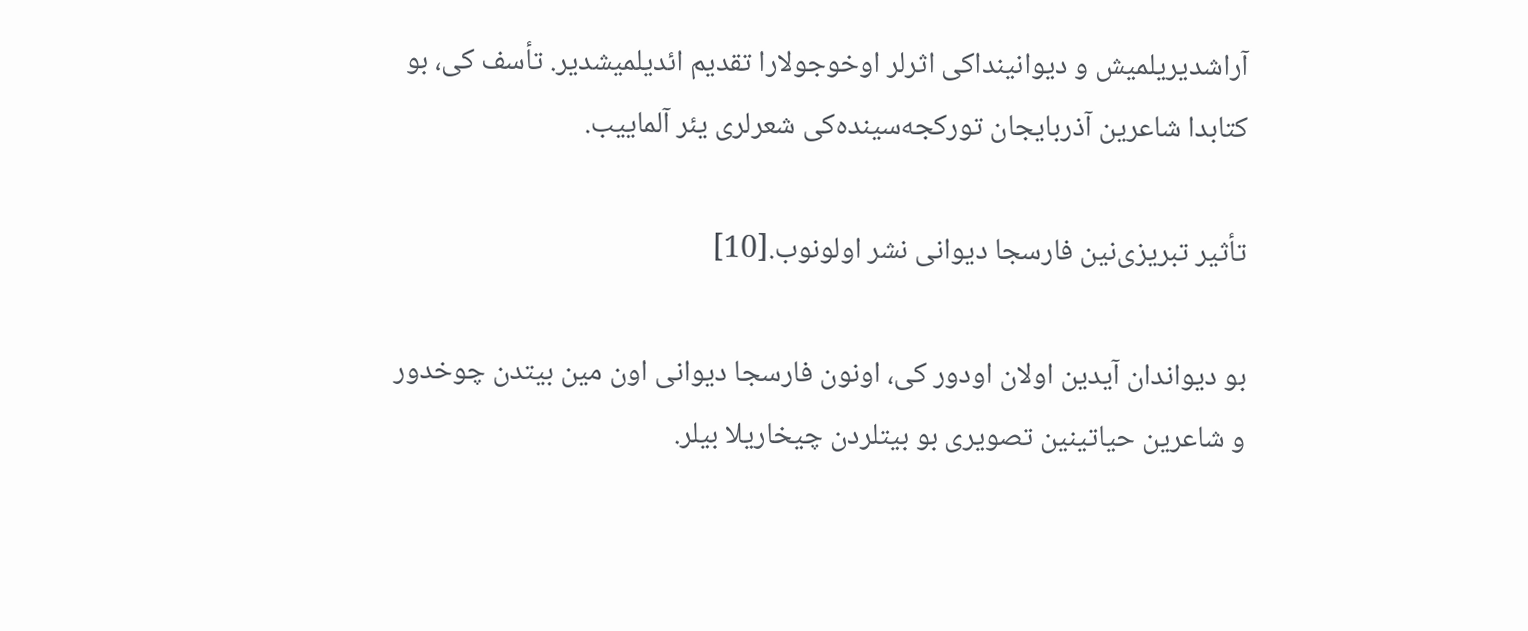آراشدیریلمیش و دیوانیند‌اکی اثرلر اوخوجولارا تقدیم ائدیلمیشدیر. تأسف کی، بو کتابدا شاعرین آذربایجان تورکجه‌سینده‌کی شعرلری یئر آلماییب.

تأثیر تبریزی‌نین فارسجا دیوانی نشر اولونوب.[10]

بو دیواندان آیدین اولان اودور کی، اونون فارسجا دیوانی اون مین بیتدن چوخدور و شاعرین حیاتینین تصویری بو بیتلردن چیخاریلا بیلر.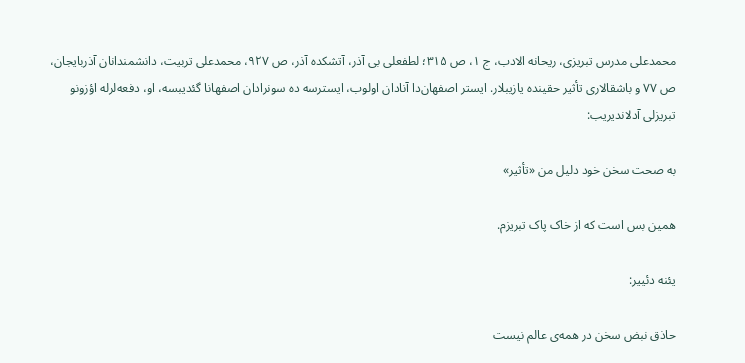محمدعلی مدرس تبریزی، ریحانه الادب، ج ۱، ص ۳۱۵؛ لطفعلی بی آذر، آتشکده‌ آذر، ص ۹۲۷، محمدعلی تربیت، دانشمندانان آذربایجان، ص ۷۷ و باشقالاری تأثیر حقینده یازیبلار. ایستر اصفهان‌دا آنادان اولوب، ایسترسه ده سونرادان اصفهانا گئدیبسه، او، دفعه‌لرله اؤزونو تبریزلی آدلاندیریب:

به صحت سخن خود دلیل من «تأثیر»

همین بس است که از خاک پاک تبریزم.

یئنه دئییر:

حاذق نبض سخن در همه‌ی عالم نیست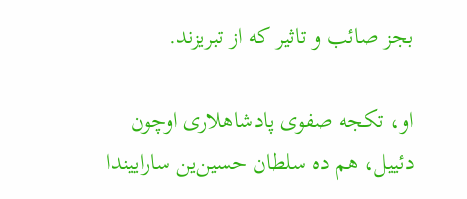بجز صائب و تاثیر که از تبریزند.

او، تکجه صفوی پادشاهلاری اوچون دئییل، هم ده سلطان حسین‌ین ساراییندا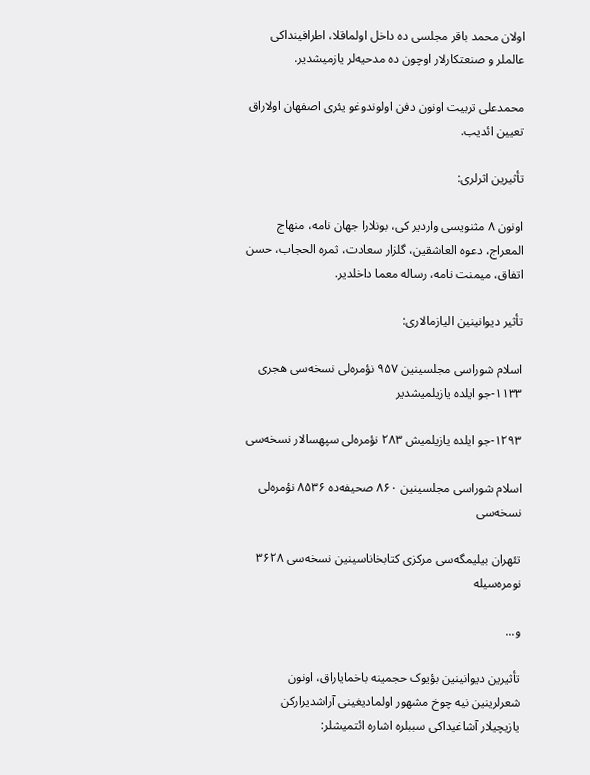اولان محمد باقر مجلسی ده داخل اولماقلا، اطرافینداکی عالملر و صنعتکارلار اوچون ده مدحیه‌لر یازمیشدیر.

محمدعلی تربیت اونون دفن اولوندوغو یئری اصفهان اولاراق تعیین ائدیب.

تأثیرین اثرلری:

اونون ۸ مثنویسی واردیر کی، بونلارا جهان نامه، منهاج المعراج، دعوه العاشقین، گلزار سعادت، ثمره الحجاب، حسن اتفاق، میمنت نامه، رساله معما داخلدیر.

تأثیر دیوانینین الیازمالاری:

اسلام شوراسی مجلسینین ۹۵۷ نؤمره‌لی نسخه‌سی هجری ۱۱۳۳-جو ایلده یازیلمیشد‌یر

۱۲۹۳-جو ایلده یازیلمیش ۲۸۳ نؤمره‌لی سپهسالار نسخه‌سی

اسلام شوراسی مجلسینین ۸۶۰ صحیفه‌ده ۸۵۳۶ نؤمره‌لی نسخه‌سی

تئهران بیلیمگه‌سی مرکزی کتابخاناسینین نسخه‌سی ۳۶۲۸ نومره‌سیله

و...

تأثیرین دیوانینین بؤیوک حجمینه باخمایاراق، اونون شعرلرینین نیه چوخ مشهور اولمادیغینی آراشدیرارکن یازیچیلار آشاغیداکی سببلره اشاره ائتمیشلر: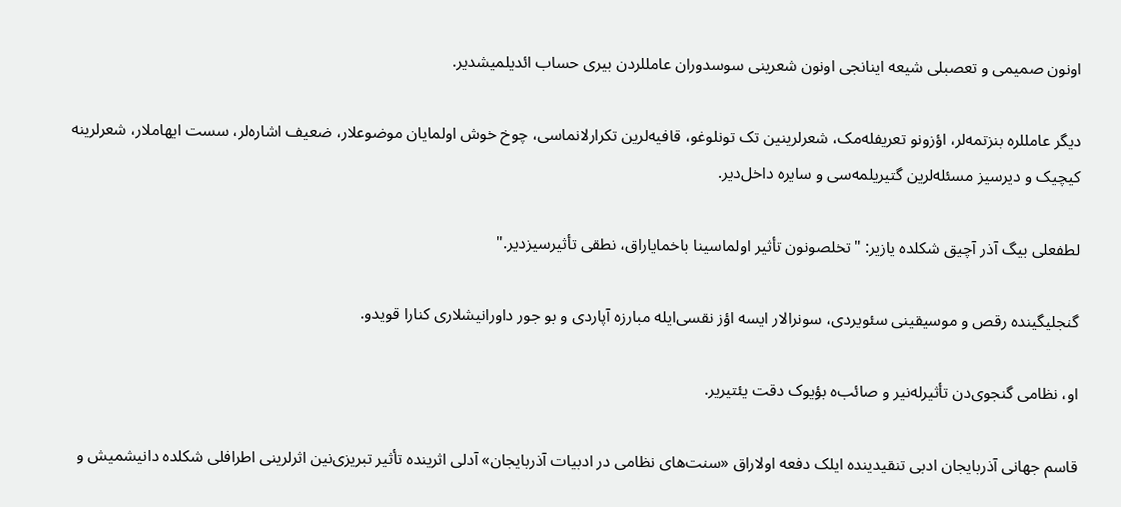اونون صمیمی و تعصبلی شیعه اینانجی اونون شعرینی سوسدوران عامللردن بیری حساب ائدیلمیشدیر.

دیگر عامللره بنزتمه‌لر، اؤزونو تعریفله‌مک، شعرلرینین تک تونلوغو، قافیه‌لرین تکرارلانماسی، چوخ خوش اولمایان موضوعلار، ضعیف اشاره‌لر، سست ایهاملار، شعرلرینه کیچیک و دیرسیز مسئله‌لرین گتیریلمه‌سی و سایره داخل‌دیر.

لطفعلی بیگ آذر آچیق شکلده یازیر: "تخلصونون تأثیر اولماسینا باخمایاراق، نطقی تأثیرسیزدیر."

گنجلیگینده رقص و موسیقینی سئویردی، سونرالار ایسه اؤز نقسی‌ایله مبارزه آپاردی و بو جور داورانیشلاری کنارا قویدو.

او، نظامی گنجوی‌دن تأثیرله‌نیر و صائب‌ه بؤیوک دقت یئتیریر.

قاسم جهانی آذربایجان ادبی تنقیدینده ایلک دفعه اولاراق «سنت‌های نظامی در ادبیات آذربایجان» آدلی اثرینده تأثیر تبریزی‌نین اثرلرینی اطرافلی شکلده دانیشمیش و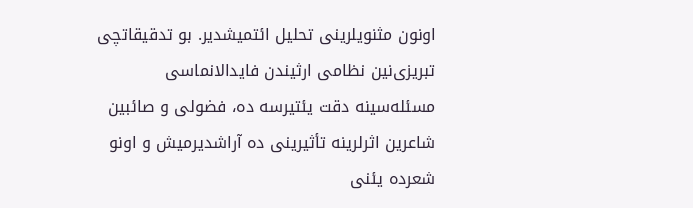اونون مثنویلرینی تحلیل ائتمیشدیر. بو تدقیقاتچی تبریزی‌نین نظامی ارثیندن فایدالانماسی مسئله‌سینه دقت یئتیرسه ده، فضولی و صائبین شاعرین اثرلرینه تأثیرینی ده آراشدیرمیش و اونو شعرده یئنی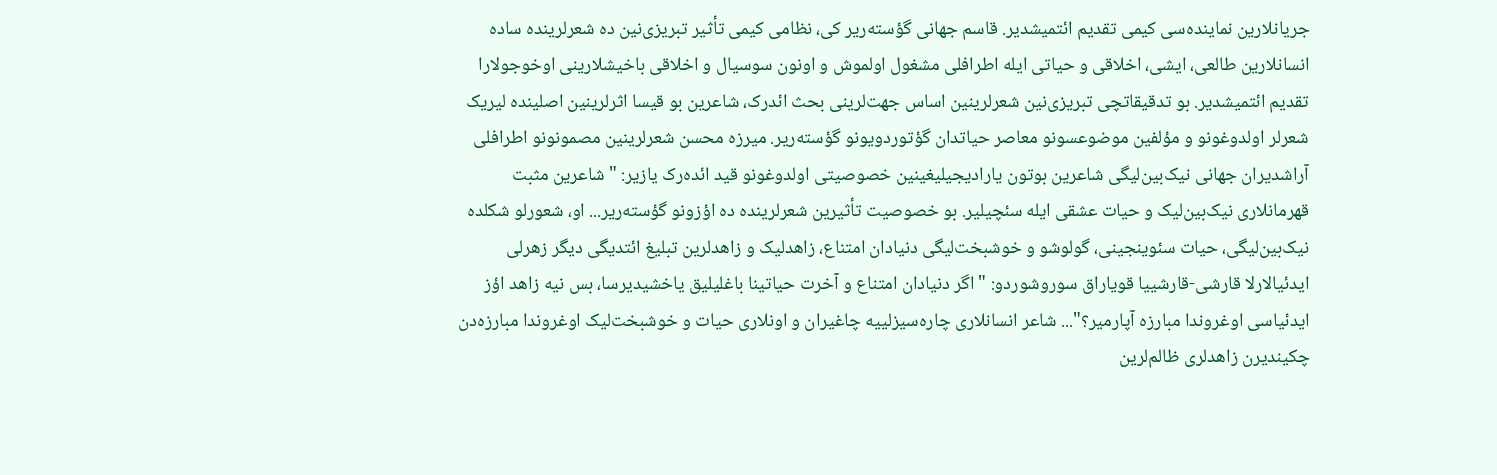جریانلارین نماینده‌سی کیمی تقدیم ائتمیشدیر. قاسم جهانی گؤسته‌ریر کی، نظامی کیمی تأثیر تبریزی‌نین ده شعرلرینده ساده انسانلارین طالعی، ایشی، اخلاقی و حیاتی ایله اطرافلی مشغول اولموش و اونون سوسیال و اخلاقی باخیشلارینی اوخوجولارا تقدیم ائتمیشدیر. بو تدقیقاتچی تبریزی‌نین شعرلرینین اساس جهت‌لرینی بحث ائد‌رک، شاعرین بو قیسا اثرلرینین اصلینده لیریک شعرلر اولدوغونو و مؤلفین موضوعسونو معاصر حیاتدان گؤتوردویونو گؤسته‌ریر. میرزه محسن شعرلرینین مصمونونو اطرافلی آراشدیران جهانی نیک‌بین‌لیگی شاعرین بوتون یارادیجیلیغینین خصوصیتی اولدوغونو قید ائده‌‌رک یازیر: "شاعرین مثبت قهر‌مانلاری نیک‌بین‌لیک و حیات عشقی ایله سئچیلیر. بو خصوصیت تأثیرین شعرلرینده ده اؤزونو گؤسته‌ریر... او، شعورلو شکلده نیک‌بین‌لیگی، حیات سئوینجینی، گولوشو و خوشبخت‌لیگی دنیادان امتناع، زاهدلیک و زاهدلرین تبلیغ ائتدیگی دیگر زهرلی ایدئیالارلا قارشی-قارشییا قویاراق سوروشوردو: "اگر دنیادان امتناع و آخرت حیاتینا باغلیلیق یاخشیدیرسا، بس نیه زاهد اؤز ایدئیاسی اوغروندا مبارزه آپارمیر؟"... شاعر انسانلاری چاره‌سیزلییه چاغیران و اونلاری حیات و خوشبخت‌لیک اوغروندا مبارزه‌دن چکیندیر‌ن زاهدلری ظالم‌لرین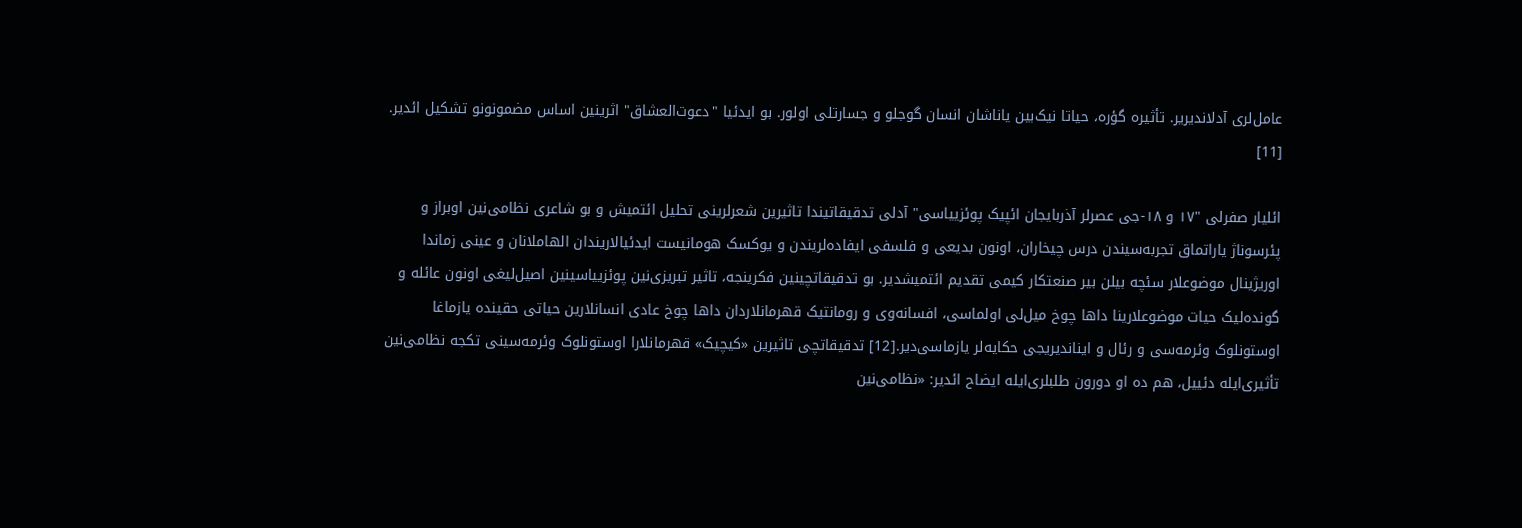عامل‌لری آدلاندیریر. تأثیره گؤره، حیاتا نیک‌بین یاناشان انسان گوجلو و جسارتلی اولور. بو ایدئیا "دعوت‌العشاق" اثرینین اساس مضمونونو تشکیل ائدیر. [11]

ائلیار صفرلی "۱۷ و ۱۸-جی عصرلر آذربایجان ائپیک پوئزییاسی" آدلی تدقیقاتیندا تاثیرین شعرلرینی تحلیل ائتمیش و بو شاعری نظامی‌نین اوبراز و پئرسوناژ یاراتماق تجربه‌سیندن درس چیخاران، اونون بدیعی و فلسفی ایفاده‌لریندن و یوکسک هومانیست ایدئیالاریندان الهاملانان و عینی زماندا اوریژینال موضوعلار سئچه بیلن بیر صنعتکار کیمی تقدیم ائتمیشدیر. بو تدقیقاتچینین فکرینجه، تاثیر تبریزی‌نین پوئزییاسینین اصیل‌لیغی اونون عائله و گونده‌لیک حیات موضوعلارینا داها چوخ میل‌لی اولماسی، افسانه‌وی و رومانتیک قهر‌مانلاردان داها چوخ عادی انسانلارین حیاتی حقینده یازماغا اوستونلوک وئرمه‌سی و رئال و ایناندیریجی حکایه‌لر یازماسی‌دیر.[12] تدقیقاتچی تاثیرین «کیچیک» قهر‌مانلارا اوستونلوک وئرمه‌سینی تکجه نظامی‌نین تأثیری‌ایله دئییل، هم ده او دورون طلبلری‌ایله ایضاح ائدیر: «نظامی‌نین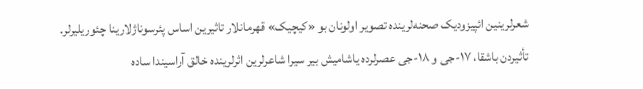شعرلرینین ائپیزودیک صحنه‌لرینده تصویر اولونان بو «کیچیک» قهرمانلار تاثیرین اساس پئرسوناژلارینا چئوریلیرلر. تأثیردن باشقا، ۱۷-جی و ۱۸-جی عصرلرده یاشامیش بیر سیرا شاعرلرین اثرلرینده خالق آراسیندا ساده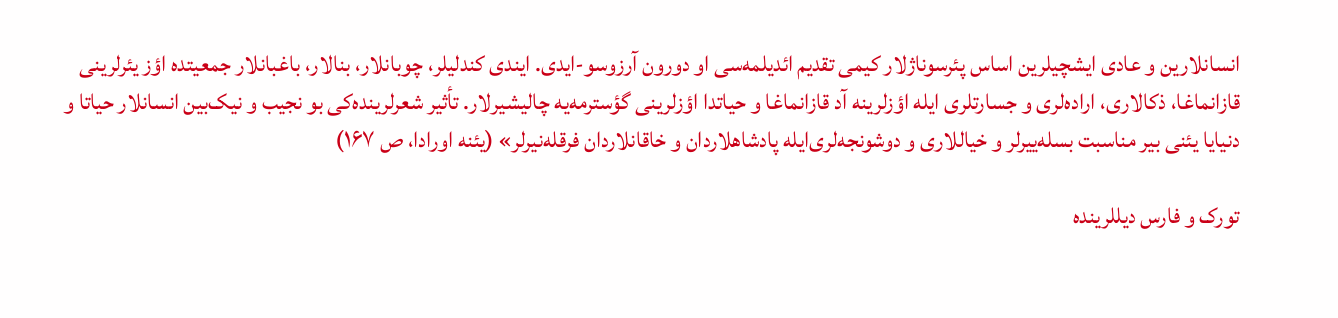انسانلارین و عادی ایشچیلرین اساس پئرسوناژلار کیمی تقدیم ائدیلمه‌سی او دورون آرزوسو-ایدی. ایندی کندلیلر، چوبانلار، بنالار، باغبانلار جمعیتده اؤز یئرلرینی قازانماغا، ذکالاری، اراده‌لری و جسارتلری ایله اؤزلرینه آد قازانماغا و حیاتدا اؤزلرینی گؤسترمه‌یه چالیشیرلار. تأثیر شعرلرینده‌کی بو نجیب و نیک‌بین انسانلار حیاتا و دنیایا یئنی بیر مناسبت بسله‌ییرلر و خیاللاری و دوشونجه‌لری‌ایله پادشاهلاردان و خاقانلاردان فرقله‌نیرلر» (یئنه اورادا، ص ۱۶۷)

تورک و فارس دیللرینده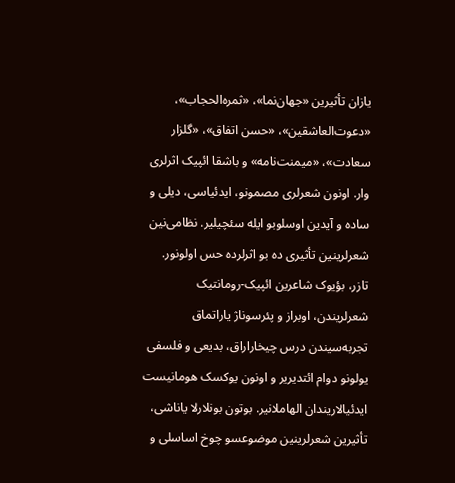یازان تأثیر‌ین «جهان‌نما»، «ثمره‌الحجاب»، «دعوت‌العاشقین»، «حسن اتفاق»، «گلزار سعادت»، «میمنت‌نامه» و باشقا ائپیک اثرلری وار. اونون شعرلری مصمونو، ایدئیاسی، دیلی و ساده و آیدین اوسلوبو ایله سئچیلیر. نظامی‌نین شعرلرینین تأثیری ده بو اثرلرده حس اولونور. تازر، بؤیوک شاعرین ائپیک-رومانتیک شعرلریندن، اوبراز و پئرسوناژ یاراتماق تجربه‌سیندن درس چیخاراراق، بدیعی و فلسفی یولونو دوام ائتدیریر و اونون یوکسک هومانیست ایدئیالاریندان الهاملانیر. بوتون بونلارلا یاناشی، تأثیرین شعرلرینین موضوعسو چوخ اساسلی و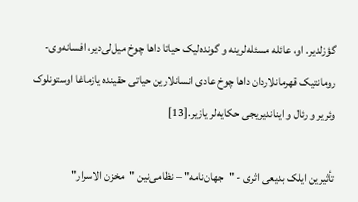گؤزلدیر. او، عائله مسئله‌لرینه و گونده‌لیک حیاتا داها چوخ میل‌لی‌دیر، افسانه‌وی-رومانتیک قهرمانلاردان داها چوخ عادی انسانلارین حیاتی حقینده یازماغا اوستونلوک وئریر و رئال و ایناندیریجی حکایه‌لر یازیر.[13]

تأثیرین ایلک بدیعی اثری - "جهان‌نامه" – نظامی‌نین "مخز‌ن الاسرار"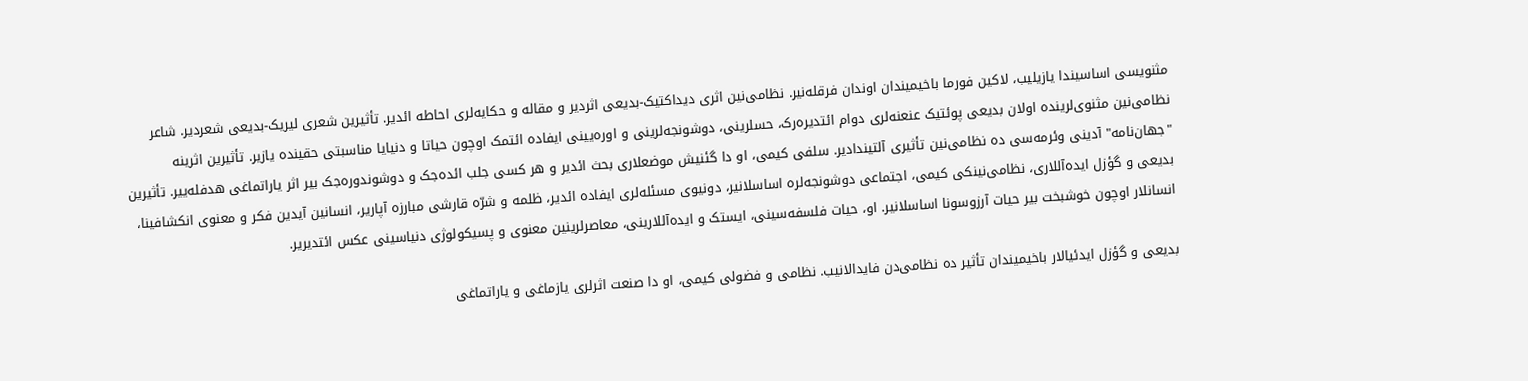مثنویسی اساسیندا یازیلیب، لاکین فورما باخیمیندان اوندان فرقله‌نیر. نظامی‌نین اثری دیداکتیک-بدیعی اثردیر و مقاله و حکایه‌لری احاطه ائدیر. تأثیرین شعری لیریک-بدیعی شعردیر. شاعر نظامی‌نین مثنوی‌لرینده اولان بدیعی پوئتیک عنعنه‌لری دوام ائتدیره‌رک، حسلرینی، دوشونجه‌لرینی و اوره‌یینی ایفاده ائتمک اوچون حیاتا و دنیایا مناسبتی حقینده یازیر. تأثیرین اثرینه "جهان‌نامه" آدینی وئرمه‌سی ده نظامی‌نین تأثیری آلتیندادیر. سلفی کیمی، او دا گئنیش موضعلاری بحث ائدیر و هر کسی جلب ائده‌‌جک و دوشوندوره‌جک بیر اثر یاراتماغی هدفله‌ییر. تأثیرین بدیعی و گؤزل ایده‌آللاری، نظامی‌نینکی کیمی، اجتماعی دوشونجه‌لره اساسلانیر، دونیوی مسئله‌لری ایفاده ائدیر، ظلمه و شرّه قارشی مبارزه آپاریر، انسانین آیدین فکر و معنوی انکشافینا، انسانلار اوچون خوشبخت بیر حیات آرزوسونا اساسلانیر. او، حیات فلسفه‌سینی، ایستک و ایده‌آللارینی، معاصرلرینین معنوی و پسیکولوژی دنیاسینی عکس ائتدیریر.

بدیعی و گؤزل ایدئیالار باخیمیندان تأثیر ده نظامی‌دن فایدالانیب. نظامی و فضولی کیمی، او دا صنعت اثرلری یازماغی و یاراتماغی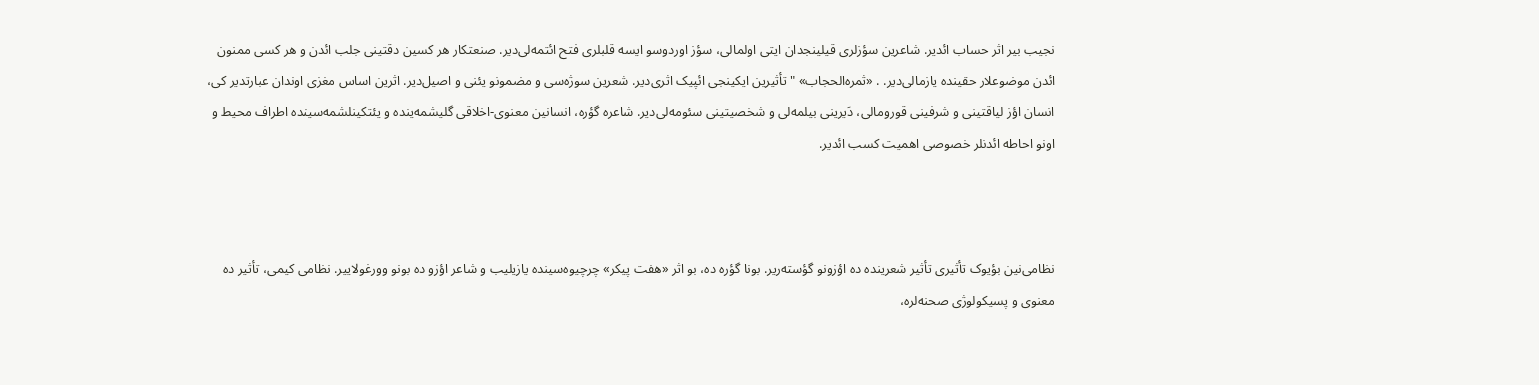نجیب بیر اثر حساب ائدیر. شاعرین سؤزلری قیلینجدان ایتی اولمالی، سؤز اوردوسو ایسه قلبلری فتح ائتمه‌لی‌دیر. صنعتکار هر کسین دقتینی جلب ائد‌ن و هر کسی ممنون ائد‌ن موضوعلار حقینده یازمالی‌دیر. . «ثمره‌الحجاب» " تأثیرین ایکینجی ائپیک اثری‌دیر. شعرین سوژه‌سی و مضمونو یئنی و اصیل‌دیر. اثرین اساس مغزی اوندان عبارتدیر کی، انسان اؤز لیاقتینی و شرفینی قورومالی، دَیرینی بیلمه‌لی و شخصیتینی سئومه‌لی‌دیر. شاعره گؤره، انسانین معنوی-اخلاقی گلیشمه‌ینده و یئتکینلشمه‌سینده اطراف محیط و اونو احاطه ائد‌نلر خصوصی اهمیت کسب ائدیر.



نظامی‌نین بؤیوک تأثیری تأثیر شعرینده ده اؤزونو گؤسته‌ریر. بونا گؤره ده، بو اثر «هفت پیکر» چرچیوه‌سینده یازیلیب و شاعر اؤزو ده بونو وورغولاییر. نظامی کیمی، تأثیر ده معنوی و پسیکولوژی صحنه‌لره،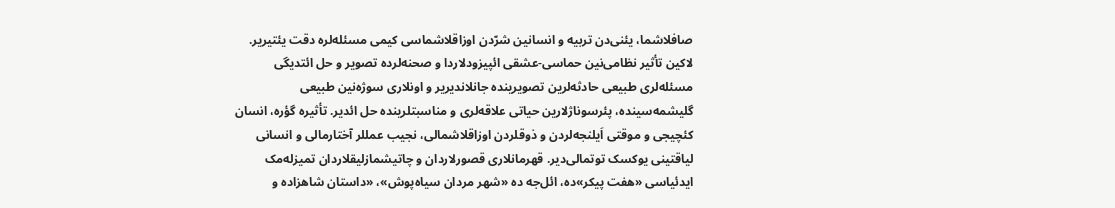صافلاشما، یئنی‌دن تربیه و انسانین شرّدن اوزاقلاشماسی کیمی مسئله‌لره دقت یئتیریر. لاکین تأثیر نظامی‌نین حماسی-عشقی ائپیزودلاردا و صحنه‌لرده تصویر و حل ائتدیگی مسئله‌لری طبیعی حادثه‌لرین تصویرینده جانلاندیریر و اونلاری سوژه‌نین طبیعی گلیشمه‌سینده، پئرسوناژلارین حیاتی علاقه‌لری و مناسبتلرینده حل ائدیر. تأثیره گؤره، انسان کئچیجی و موقتی اَیلنجه‌لردن و ذوقلردن اوزاقلاشمالی، نجیب عمللر آختارمالی و انسانی لیاقتینی یوکسک توتمالی‌دیر. قهرمانلاری قصورلاردان و چاتیشمازلیقلاردان تمیزله‌مک ایدئیاسی «هفت پیکر»ده، ائل‌جه ده «شهر مردان سیاه‌پوش»، «داستان شاهزاده و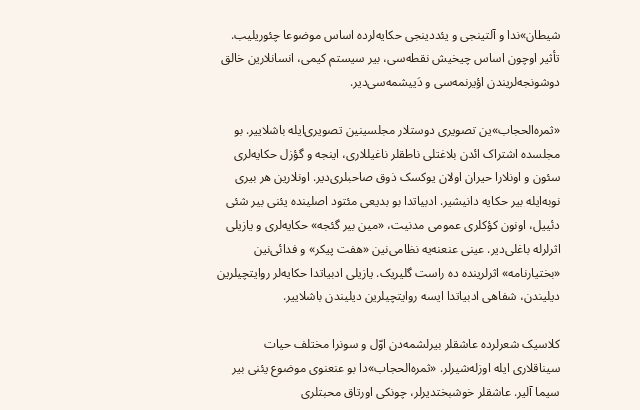شیطان»ندا و آلتینجی و یئددینجی حکایه‌لرده اساس موضوعا چئوریلیب. تأثیر اوچون اساس چیخیش نقطه‌سی، بیر سیستم کیمی، انسانلارین خالق دوشونجه‌لریندن اؤیر‌نمه‌سی و دَییشمه‌سی‌دیر.

«ثمره‌الحجاب»ین تصویری دوستلار مجلسینین تصویری‌ایله باشلاییر. بو مجلسده اشتراک ائد‌ن بلاغتلی ناطقلر ناغیللاری، اینجه و گؤزل حکایه‌لری سئو‌ن و اونلارا حیران اولان یوکسک ذوق صاحبلری‌دیر. اونلارین هر بیری نوبه‌ایله بیر حکایه دانیشیر. ادبیاتدا بو بدیعی مئتود اصلینده یئنی بیر شئی دئییل، اونون کؤکلری عمومی مدنیت، «مین بیر گئجه» حکایه‌لری و یازیلی اثرلرله باغلی‌دیر. عینی عنعنه‌یه نظامی‌نین «هفت پیکر» و فدائی‌نین «بختیارنامه» اثرلرینده ده راست گلیریک. یازیلی ادبیاتدا حکایه‌لر روایتچیلرین دیلیندن، شفاهی ادبیاتدا ایسه روایتچیلرین دیلیندن باشلاییر.

کلاسیک شعرلرده عاشقلر بیرلشمه‌دن اوّل و سونرا مختلف حیات سیناقلاری ایله اوزله‌شیرلر. «ثمره‌الحجاب»دا بو عنعنوی موضوع یئنی بیر سیما آلیر. عاشقلر خوشبختدیرلر، چونکی اورتاق محبتلری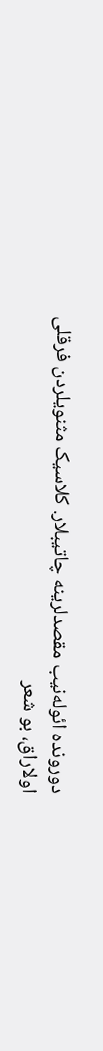دورونده ائوله‌نیب مقصدلرینه چاتیبلار. کلاسیک مثنویلردن فرقلی اولاراق، بو شعر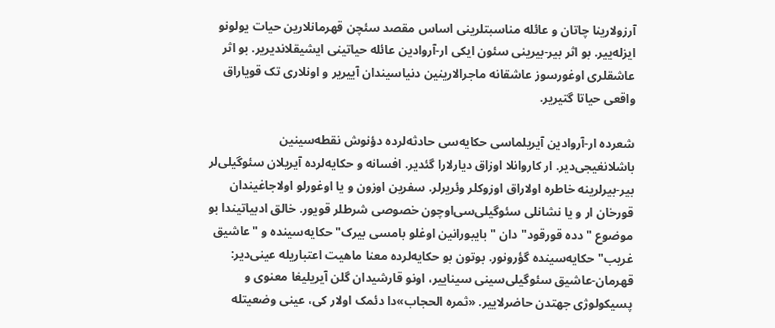آرزولارینا چاتان و عائله مناسبتلرینی اساس مقصد سئچن قهر‌مانلارین حیات یولونو ایزله‌ییر. بو اثر بیر-بیرینی سئو‌ن ایکی ار-آروادین عائله حیاتینی ایشیقلاندیریر. بو اثر عاشقلری اوغورسوز عاشقانه ماجرالارینین دنیاسیندان آییریر و اونلاری تک قویاراق واقعی حیاتا گتیریر.

شعرده ار-آروادین آیریلماسی حکایه‌سی حادثه‌لرده دؤنوش نقطه‌سینین باشلانغیجی‌دیر. ار کاروانلا اوزاق دیارلارا گئدیر. افسانه و حکایه‌لرده آیریلان سئوگیلی‌لر بیر-بیرلرینه خاطره اولاراق اوزوکلر وئریرلر. سفرین اوزون و یا اوغورلو اولاجاغیندان قورخان ار و یا نشانلی سئوگیلی‌سی‌اوچون خصوصی شرطلر قویور. خالق ادبیاتیندا بو موضوع "دده قورقود"دان "بایبورانین اوغلو بامسی بیرک" حکایه‌سینده و "عاشیق غریب" حکایه‌سینده گؤرونور. بوتون بو حکایه‌لرده معنا ماهیت اعتباریله عینی‌دیر: قهر‌مان-عاشیق سئوگیلی‌سینی سیناییر، اونو قارشیدان گلن آیریلیغا معنوی و پسیکولوژی جهتدن حاضرلاییر. «ثمره الحجاب»دا دئمک اولار کی، عینی وضعیتله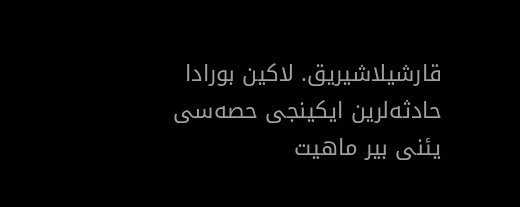قارشیلاشیریق. لاکین بورادا حادثه‌لرین ایکینجی حصه‌سی یئنی بیر ماهیت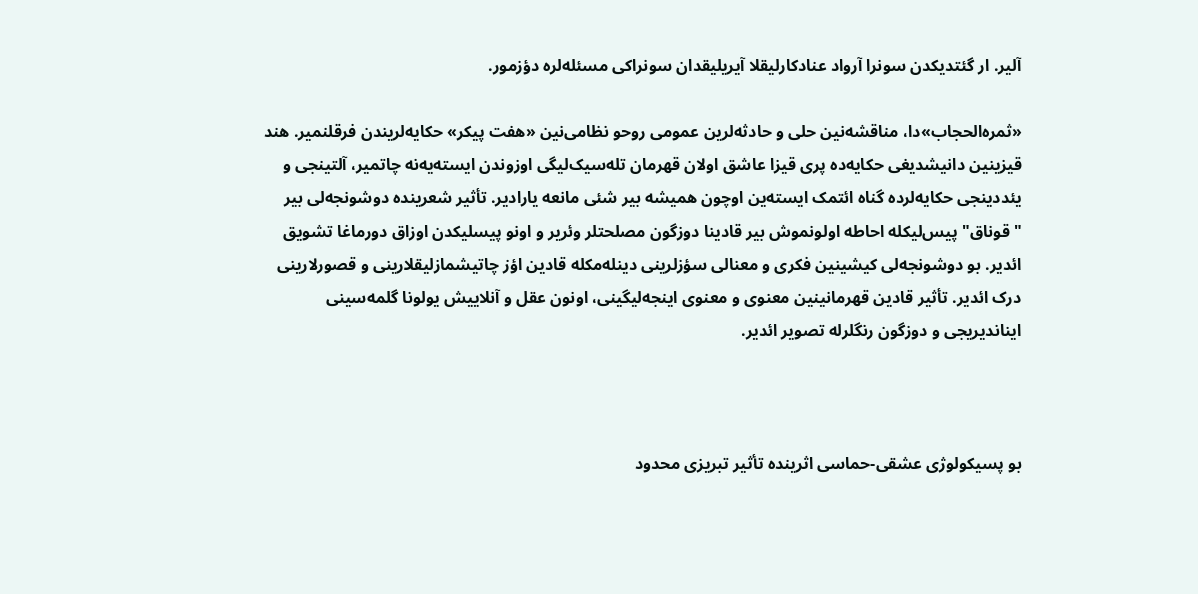آلیر. ار گئتدیکدن سونرا آرواد عنادکارلیقلا آیریلیقدان سونراکی مسئله‌لره دؤزمور.

«ثمره‌الحجاب»دا، مناقشه‌نین حلی و حادثه‌لرین عمومی روحو نظامی‌نین «هفت پیکر» حکایه‌لریندن فرقلنمیر. هند قیزینین دانیشدیغی حکایه‌ده پری قیزا عاشق اولان قهر‌مان تله‌سیک‌لیگی اوزوندن ایسته‌یه‌نه چاتمیر، آلتینجی و یئددینجی حکایه‌لرده گناه ائتمک ایسته‌ین اوچون همیشه بیر شئی مانعه یارادیر. تأثیر شعرینده دوشونجه‌لی بیر "قوناق" پیس‌لیکله احاطه اولونموش بیر قادینا دوزگون مصلحتلر وئریر و اونو پیسلیکدن اوزاق دورماغا تشویق ائدیر. بو دوشونجه‌لی کیشینین فکری و معنالی سؤزلرینی دینله‌مکله قادین اؤز چاتیشمازلیقلارینی و قصورلارینی درک ائدیر. تأثیر قادین قهر‌مانینین معنوی و معنوی اینجه‌لیگینی، اونون عقل و آنلاییش یولونا گلمه‌سینی ایناندیریجی و دوزگون رنگلرله تصویر ائدیر.



بو پسیکولوژی عشقی-حماسی اثرینده تأثیر تبریزی محدود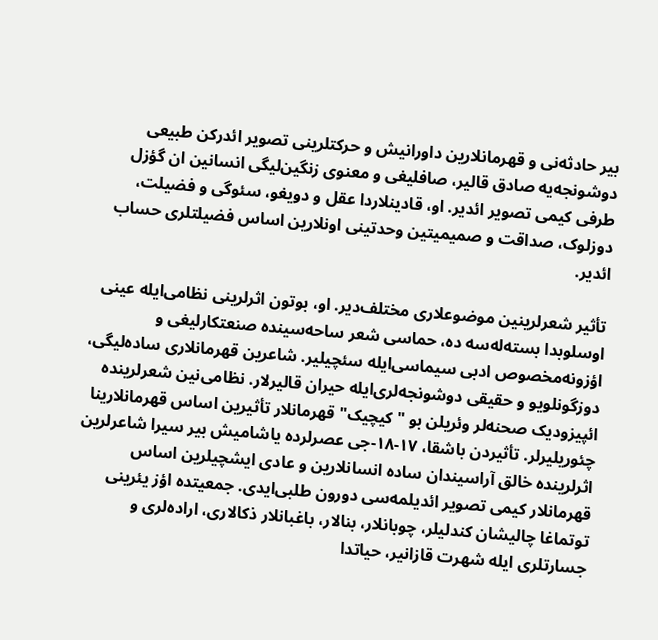بیر حادثه‌نی و قهرمانلارین داورانیش و حرکتلرینی تصویر ائدرکن طبیعی دوشونجه‌یه صادق قالیر، صافلیغی و معنوی زنگین‌لیگی انسانین ان گؤزل طرفی کیمی تصویر ائدیر. او، قادینلاردا عقل و دویغو، سئوگی و فضیلت، دوزلوک، صداقت و صمیمیتین وحدتینی اونلارین اساس فضیلتلری حساب ائدیر.

تأثیر شعرلرینین موضوعلاری مختلف‌دیر. او، بوتون اثرلرینی نظامی‌ایله عینی اوسلوبدا بسته‌له‌سه ده، حماسی شعر ساحه‌سینده صنعتکارلیغی و اؤزونه‌مخصوص ادبی سیماسی‌ایله سئچیلیر. شاعرین قهر‌مانلاری ساده‌لیگی، دوزگونلویو و حقیقی دوشونجه‌لری‌ایله حیران قالیرلار. نظامی‌نین شعرلرینده ائپیزودیک صحنه‌لر وئریلن بو "کیچیک" قهر‌مانلار تأثیرین اساس قهرمانلارینا چئوریلیرلر. تأثیردن باشقا، ۱۷-۱۸-جی عصرلرده یاشامیش بیر سیرا شاعرلرین اثرلرینده خالق آراسیندان ساده انسانلارین و عادی ایشچیلرین اساس قهرمانلار کیمی تصویر ائدیلمه‌سی دورون طلبی‌ایدی. جمعیتده اؤز یئرینی توتماغا چالیشان کندلیلر، چوبانلار، بنالار، باغبانلار ذکالاری، اراده‌لری و جسارتلری ایله شهرت قازانیر، حیاتدا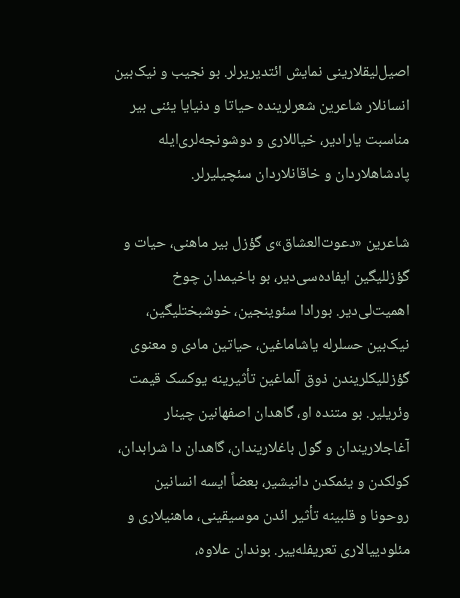اصیل‌لیقلارینی نمایش ائتدیریرلر. بو نجیب و نیک‌بین انسانلار شاعرین شعرلرینده حیاتا و دنیایا یئنی بیر مناسبت یارادیر، خیاللاری و دوشونجه‌لری‌ایله پادشاهلاردان و خاقانلاردان سئچیلیرلر.

شاعرین «دعوت‌العشاق»ی گؤزل بیر ماهنی، حیات و گؤزللیگین ایفاده‌سی‌دیر، بو باخیمدان چوخ اهمیت‌لی‌دیر. بورادا سئوینجین، خوشبختلیگین، نیک‌بین حسلرله یاشاماغین، حیاتین مادی و معنوی گؤزللیکلریندن ذوق آلماغین تأثیرینه یوکسک قیمت وئریلیر. بو متنده او، گاهدان اصفهانین چینار آغاجلاریندان و گول باغلاریندان، گاهدان دا شرابدان، کولکدن و یئمکدن دانیشیر، بعضاً ایسه انسانین روحونا و قلبینه تأثیر ائد‌ن موسیقینی، ماهنیلاری و مئلودییالاری تعریفله‌ییر. بوندان علاوه،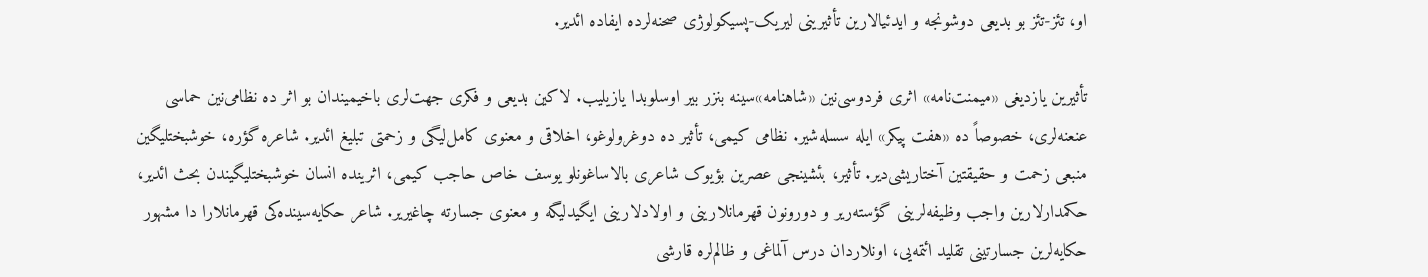او، تئز-تئز بو بدیعی دوشونجه و ایدئیالارین تأثیرینی لیریک-پسیکولوژی صحنه‌لرده ایفاده ائدیر.

تأثیرین یازدیغی «میمنت‌نامه» اثری فردوسی‌نین «شاهنامه»سینه بنزر بیر اوسلوبدا یازیلیب. لاکین بدیعی و فکری جهت‌لری باخیمیندان بو اثر ده نظامی‌نین حماسی عنعنه‌لری، خصوصاً ده «هفت پیکر» ایله سسله‌شیر. نظامی کیمی، تأثیر ده دوغرولوغو، اخلاقی و معنوی کامل‌لیگی و زحمتی تبلیغ ائدیر. شاعره گؤره، خوشبختلیگین منبعی زحمت و حقیقتین آختاریشی‌دیر. تأثیر، بئشینجی عصرین بؤیوک شاعری بالاساغونلو یوسف خاص حاجب کیمی، اثرینده انسان خوشبختلیگیندن بحث ائدیر، حکمدارلارین واجب وظیفه‌لرینی گؤسته‌ریر و دورونون قهر‌مانلارینی و اولادلارینی ایگیدلیگه و معنوی جسارته چاغیریر. شاعر حکایه‌سینده‌کی قهرمانلارا دا مشهور حکایه‌لرین جسارتینی تقلید ائتمه‌یی، اونلاردان درس آلماغی و ظالم‌لره قارشی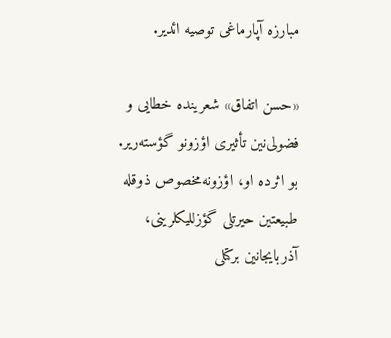مبارزه آپارماغی توصیه ائدیر.

«حسن اتفاق» شعرینده خطایی و فضولی‌نین تأثیری اؤزونو گؤسته‌ریر. بو اثرده او، اؤزونه‌مخصوص ذوقله طبیعتین حیرتلی گؤزللیکلرینی، آذربایجانین برکتلی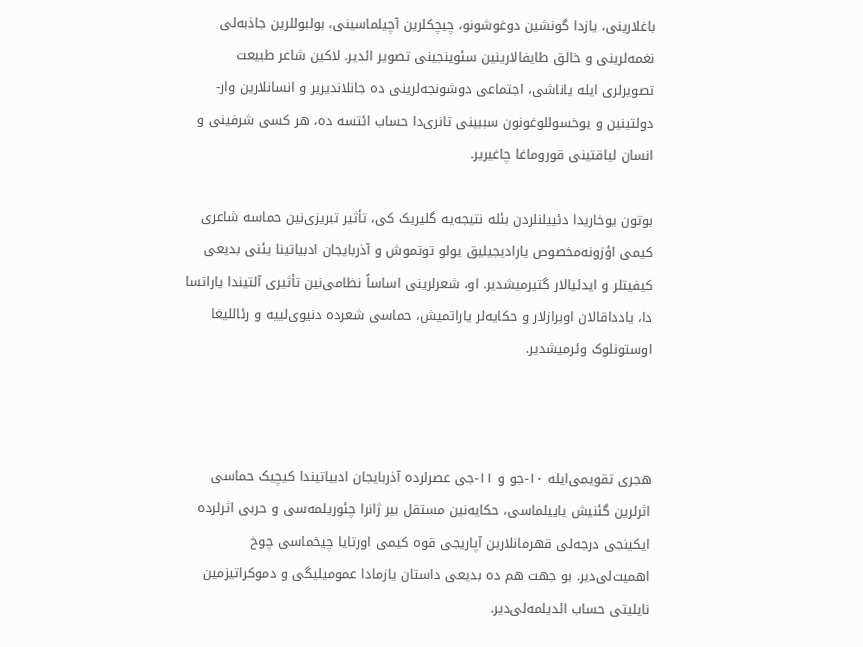باغلارینی، یازدا گونشین دوغوشونو، چیچکلرین آچیلماسینی، بولبوللرین جاذبه‌لی نغمه‌لرینی و خالق طایفالارینین سئوینجینی تصویر ائدیر. لاکین شاعر طبیعت تصویرلری ایله یاناشی، اجتماعی دوشونجه‌لرینی ده جانلاندیریر و انسانلارین وار-دولتینین و یوخسوللوغونون سببینی تانری‌دا حساب ائتسه ده، هر کسی شرفینی و انسان لیاقتینی قوروماغا چاغیریر.

بوتون یوخاریدا دئییلنلردن بئله نتیجه‌یه گلیریک کی، تأثیر تبریزی‌نین حماسه شاعری کیمی اؤزونه‌مخصوص یارادیجیلیق یولو توتموش و آذربایجان ادبیاتینا یئنی بدیعی کیفیتلر و ایدئیالار گتیرمیشدیر. او، شعرلرینی اساساً نظامی‌نین تأثیری آلتیندا یاراتسا دا، یادداقالان اوبرازلار و حکایه‌لر یاراتمیش، حماسی شعرده دنیوی‌لییه و رئاللیغا اوستونلوک وئرمیشدیر.



هجری تقویمی‌ایله ۱۰-جو و ۱۱-جی عصرلرده آذربایجان ادبیاتیندا کیچیک حماسی اثرلرین گئنیش یاییلماسی، حکایه‌نین مستقل بیر ژانرا چئوریلمه‌سی و حربی اثرلرده ایکینجی درجه‌لی قهر‌مانلارین آپاریجی قوه کیمی اورتایا چیخماسی چوخ اهمیت‌لی‌دیر. بو جهت هم ده بدیعی داستان یازمادا عمومیلیگی و دموکراتیزمین نایلیتی حساب ائدیلمه‌لی‌دیر.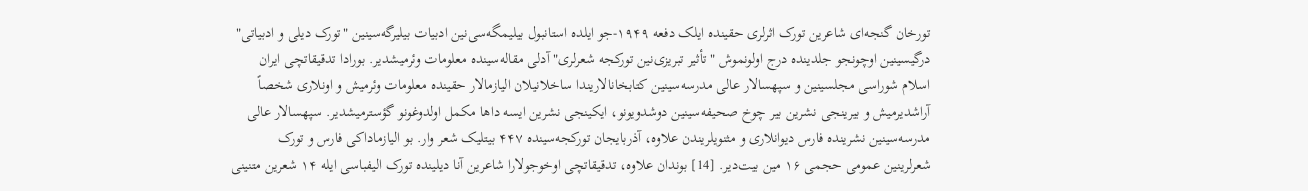تورخان گنجه‌ای شاعرین تورک اثرلری حقینده ایلک دفعه ۱۹۴۹-جو ایلده استانبول بیلیمگه‌سی‌نین ادبیات بیلیرگه‌سینین "تورک دیلی و ادبیاتی" درگیسینین اوچونجو جلدینده درج اولونموش "تأثیر تبریزی‌نین تورکجه شعرلری" آدلی مقاله‌سینده معلومات وئرمیشدیر. بورادا تدقیقاتچی ایران اسلام شوراسی مجلسینین و سپهسالار عالی مدرسه‌سینین کتابخانالاریندا ساخلانیلان الیازمالار حقینده معلومات وئرمیش و اونلاری شخصاً آراشدیرمیش و بیرینجی نشرین بیر چوخ صحیفه‌سینین دوشدویونو، ایکینجی نشرین ایسه داها مکمل اولدوغونو گؤسترمیشدیر. سپهسالار عالی مدرسه‌سینین نشرینده فارس دیوانلاری و مثنویلریندن علاوه، آذربایجان تورکجه‌سینده ۴۴۷ بیتلیک شعر وار. بو الیازماداکی فارس و تورک شعرلرینین عمومی حجمی ۱۶ مین بیت‌دیر. [14] بوندان علاوه، تدقیقاتچی اوخوجولارا شاعرین آنا دیلینده تورک الیفباسی ایله ۱۴ شعرین متنینی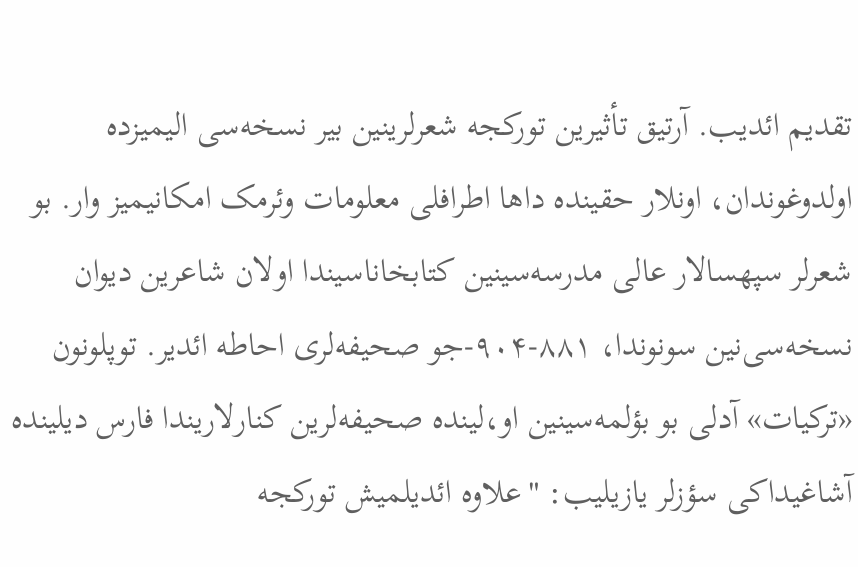تقدیم ائدیب. آرتیق تأثیرین تورکجه شعرلرینین بیر نسخه‌سی الیمیزده اولدوغوندان، اونلار حقینده داها اطرافلی معلومات وئرمک امکانیمیز وار. بو شعرلر سپهسالار عالی مدرسه‌سینین کتابخاناسیندا اولان شاعرین دیوان نسخه‌سی‌نین سونوندا، ۸۸۱-۹۰۴-جو صحیفه‌لری احاطه ائدیر. توپلونون «ترکیات» آدلی بو بؤلمه‌سینین او،لینده صحیفه‌لرین کنارلاریندا فارس دیلینده آشاغیداکی سؤزلر یازیلیب: "علاوه ائدیلمیش تورکجه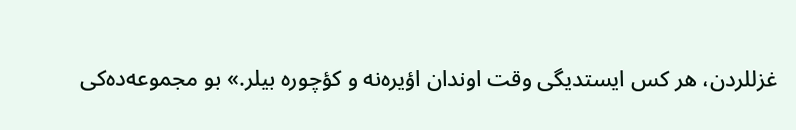غزللردن، هر کس ایستدیگی وقت اوندان اؤیره‌نه و کؤچوره بیلر.» بو مجموعه‌ده‌کی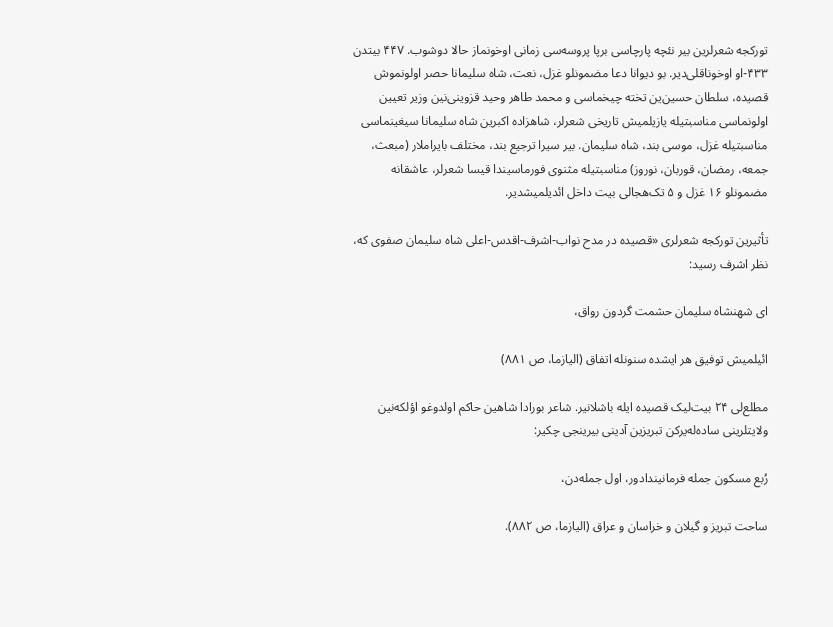تورکجه شعرلرین بیر نئچه پارچاسی برپا پروسه‌سی زمانی اوخونماز حالا دوشوب. ۴۴۷ بیتدن ۴۳۳-او اوخوناقلی‌دیر. بو دیوانا دعا مضمونلو غزل، نعت، شاه سلیمانا حصر اولونموش قصیده، سلطان حسین‌ین تخته چیخماسی و محمد طاهر وحید قزوینی‌نین وزیر تعیین اولونماسی مناسبتیله یازیلمیش تاریخی شعرلر، شاهزاده اکبرین شاه سلیمانا سیغینماسی مناسبتیله غزل، موسی بند، شاه سلیمان. بیر سیرا ترجیع بند، مختلف بایراملار (مبعث، جمعه، رمضان، قوربان، نوروز) مناسبتیله مثنوی فورماسیندا قیسا شعرلر، عاشقانه مضمونلو ۱۶ غزل و ۵ تک‌هجالی بیت داخل ائدیلمیشدیر.

تأثیرین تورکجه شعرلری «قصیده در مدح نواب-اشرف-اقدس-اعلی شاه سلیمان صفوی که، نظر اشرف رسید:

ای شهنشاه سلیمان حشمت گردون رواق،

ائیلمیش توفیق هر ایشده سنونله اتفاق (الیازما، ص ۸۸۱)

مطلع‌لی ۲۴ بیت‌لیک قصیده ایله باشلانیر. شاعر بورادا شاهین حاکم اولدوغو اؤلکه‌نین ولایتلرینی ساده‌له‌یرکن تبریزین آدینی بیرینجی چکیر:

رُبع مسکون جمله فرمانیندادور، اول جمله‌دن،

ساحت تبریز و گیلان و خراسان و عراق (الیازما، ص ۸۸۲).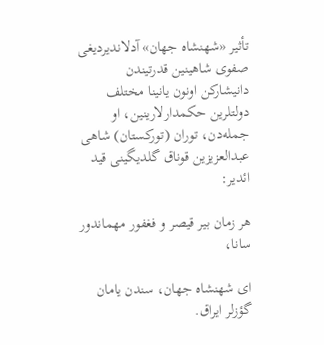تأثیر «شهنشاه جهان» آدلاندیردیغی صفوی شاهینین قدرتیندن دانیشارکن اونون یانینا مختلف دولتلرین حکمدارلارینین، او جمله‌دن، توران (تورکستان) شاهی عبدالعزیزین قوناق گلدیگینی قید ائدیر:

هر زمان بیر قیصر و فغفور مهماندور سانا،

ای شهنشاه جهان، سندن یامان گؤزلر ایراق.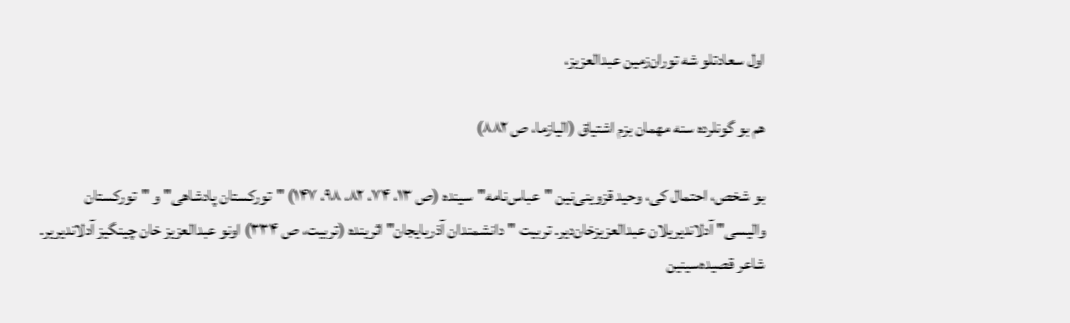اول سعادتلو شه توران‌ز‌مین عبدالعزیز،

هم بو گونلرده سنه مهمان بزم اشتیاق (الیازما، ص ۸۸۲)

بو شخص، احتمال کی، وحید قزوینی‌نین "عباس‌نامه"سینده (ص ۱۳، ۷۴، ۸۲، ۹۸، ۱۴۷) "تورکستان پادشاهی" و "تورکستان والیسی" آدلاندیریلان عبدالعزیزخان‌دیر. تربیت "دانشمندان آذربایجان" اثرینده (تربیت، ص ۳۳۴) اونو عبدالعزیز خان چینگیز آدلاندیریر. شاعر قصیده‌سینین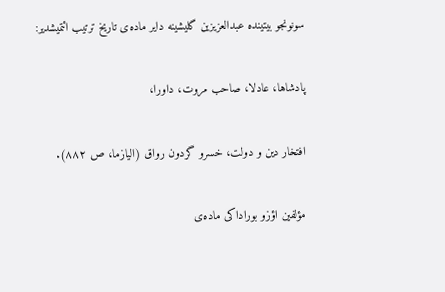سونونجو بیتینده عبدالعزیزین گلیشینه دایر ماده‌ی تاریخ ترتیب ائتمیشدیر:

پادشاها، عادلا، صاحب مروت، داورا،

افتخار دین و دولت، خسرو گردون رواق (الیازما، ص ۸۸۲).

مؤلفین اؤزو بوراداکی ماده‌ی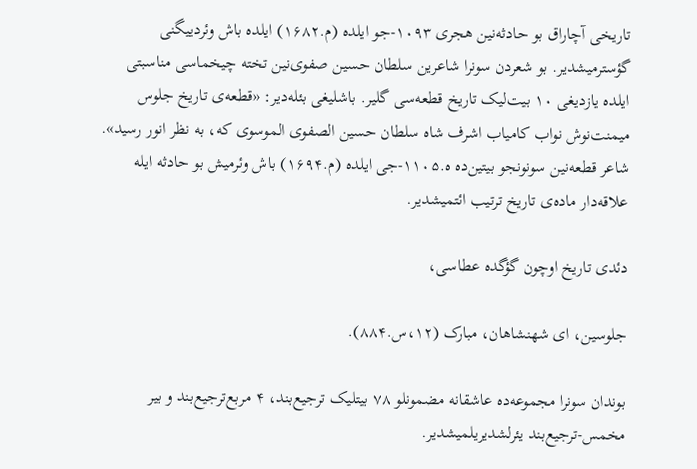تاریخی آچاراق بو حادثه‌نین هجری ۱۰۹۳-جو ایلده (م.۱۶۸۲) ایلده باش وئردییگنی گؤسترمیشدیر. بو شعردن سونرا شاعرین سلطان حسین صفوی‌نین تخته چیخماسی مناسبتی ایلده یازدیغی ۱۰ بیت‌لیک تاریخ قطعه‌سی گلیر. باشلیغی بئله‌دیر: «قطعه‌ی تاریخ جلوس میمنت‌نوش نواب کامیاب اشرف شاه سلطان حسین الصفوی الموسوی که، به نظر انور رسید». شاعر قطعه‌نین سونونجو بیتین‌ده ه.۱۱۰۵-جی ایلده (م.۱۶۹۴) باش وئرمیش بو حادثه ایله علاقه‌دار ماده‌ی تاریخ ترتیب ائتمیشدیر.

دئدی تاریخ اوچون گؤگده عطاسی،

جلوسین، ای شهنشاهان، مبارک (۱۲،س.۸۸۴).

بوندان سونرا مجموعه‌ده عاشقانه مضمونلو ۷۸ بیتلیک ترجیع‌بند، ۴ مربع‌ترجیع‌بند و بیر مخمس-ترجیع‌بند یئرلشدیریلمیشدیر.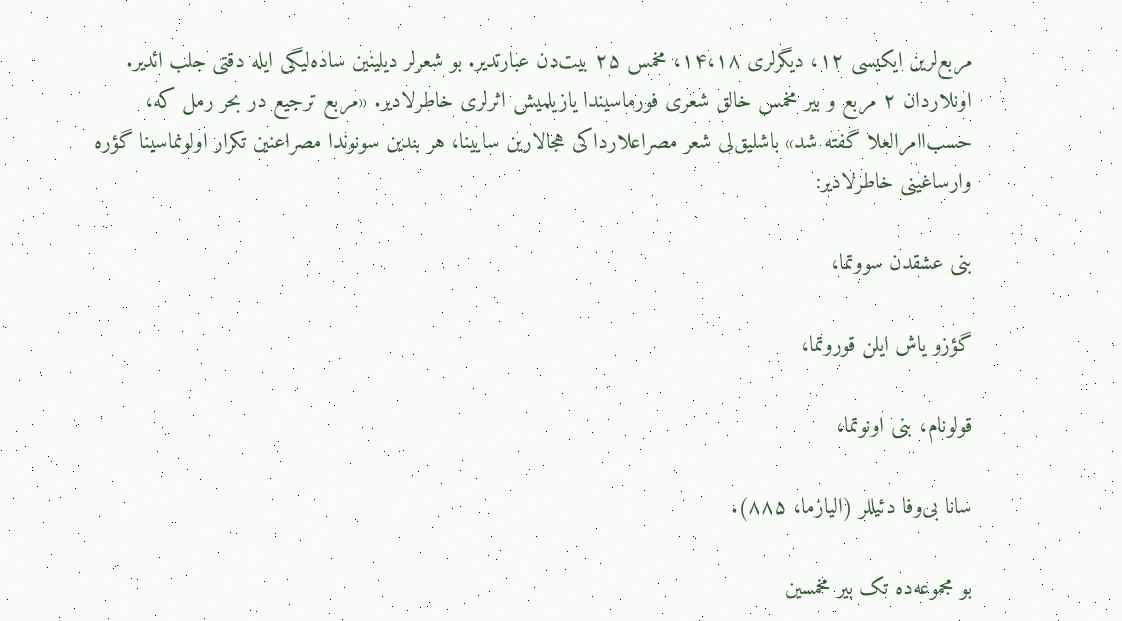مربع‌لرین ایکیسی ۱۲، دیگرلری ۱۴،۱۸، مخمس ۲۵ بیت‌دن عبارتدیر. بو شعرلر دیلینین ساده‌لیگی ایله دقتی جلب ائدیر. اونلاردان ۲ مربع و بیر مخمس خالق شعری فورماسیندا یازیلمیش اثرلری خاطرلادیر. «مربع ترجیع در بحر رمل که، حسب‌ا‌امرالعلا گفته شد» باشلیق‌لی شعر مصراعلارداکی هجالارین سایینا، هر بندین سونوندا مصراعنین تکرار اولونماسینا گؤره وارساغینی خاطرلادیر:

بنی عشقدن سووتما،

گؤزو یاش ایلن قوروتما،

قولونام، بنی اونوتما،

سانا بی‌وفا دئیللر (الیازما، ۸۸۵).

بو مجموعه‌ده تک بیر مخمسین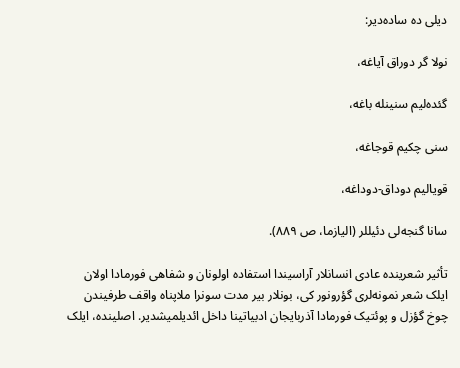دیلی ده ساده‌دیر:

نولا گر دوراق آیاغه،

گئده‌لیم سنینله باغه،

سنی چکیم قوجاغه،

قویالیم دوداق-دوداغه،

سانا گنجه‌لی دئیللر (الیازما، ص ۸۸۹).

تأثیر شعرینده عادی انسانلار آراسیندا استفاده اولونان و شفاهی فورمادا اولان ایلک شعر نمونه‌لری گؤرونور کی، بونلار بیر مدت سونرا ملاپناه واقف طرفیندن چوخ گؤزل و پوئتیک فورمادا آذربایجان ادبیاتینا داخل ائدیلمیشدیر. اصلینده، ایلک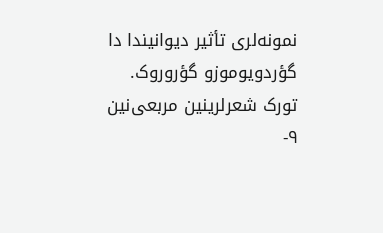نمونه‌لری تأثیر دیوانیندا دا گؤردویوموزو گؤروروک. تورک شعرلرینین مربعی‌نین ۹-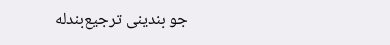جو بندینی ترجیع‌بندله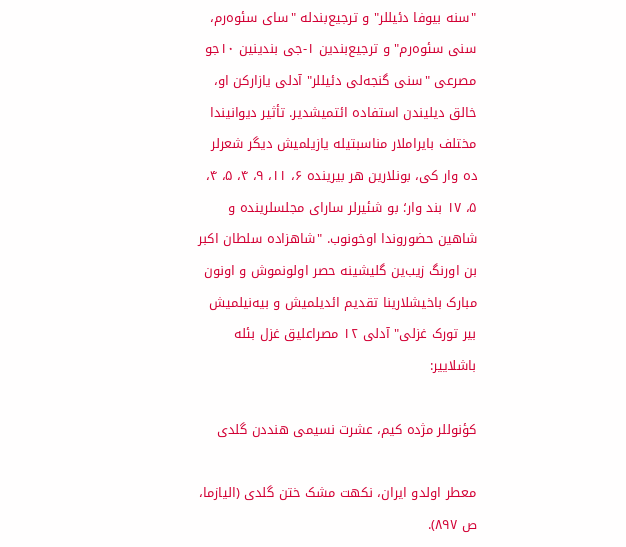"سنه بیوفا دئیللر" و ترجیع‌بندله "سای سئوه‌رم، سنی سئوه‌رم" و ترجیع‌بندین ۱-جی بندینین ۱۰جو مصرعی "سنی گنجه‌‌لی دئیللر" آدلی یازارکن او، خالق دیلیندن استفاده ائتمیشدیر. تأثیر دیوانیندا مختلف بایراملار مناسبتیله یازیلمیش دیگر شعرلر ده وار کی، بونلارین هر بیرینده ۶، ۱۱، ۹، ۴، ۵، ۴، ۵، ۱۷ بند وار؛ بو شئیرلر سارای مجلسلرینده و شاهین حضوروندا اوخونوب. "شاهزاده سلطان اکبر بن اورنگ زیب‌ین گلیشینه حصر اولونموش و اونون مبارک باخیشلارینا تقدیم ائدیلمیش و بیه‌نیلمیش بیر تورک غزلی" آدلی ۱۲ مصراعلیق غزل بئله باشلاییر:

کؤنوللر مژده کیم، عشرت نسیمی هنددن گلدی

معطر اولدو ایران، نکهت مشک ختن گلدی (الیازما، ص ۸۹۷).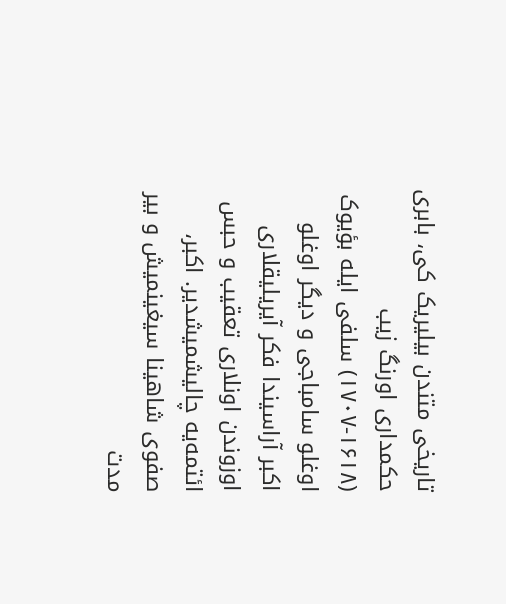تاریخی متندن بیلیریک کی، بابری حکمداری اورنگ زیب (۱۶۱۸-۱۷۰۷) سلفی ایله بؤیوک اوغلو سامباجی و دیگر اوغلو اکبر آراسیندا فکر آیریلیقلاری اوزوند‌ن اونلاری تعقیب و حبس ائتمه‌یه چالیشمیشدیر. اکبر، صفوی شاهینا سیغینمیش و بیر مدت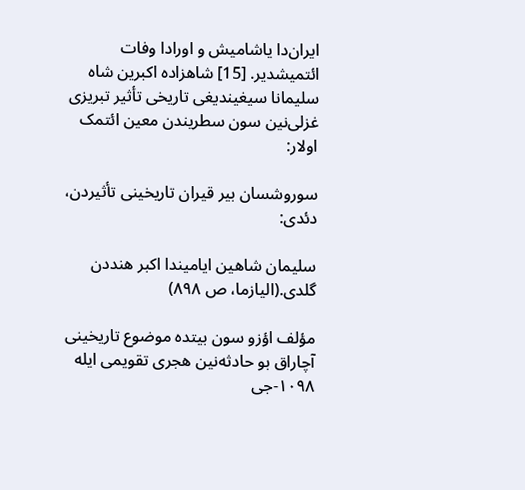ایران‌دا یاشامیش و اورادا وفات ائتمیشدیر. [15] شاهزاده اکبرین شاه سلیمانا سیغیندیغی تاریخی تأثیر تبریزی غزلی‌نین سون سطریندن معین ائتمک اولار:

سوروشسان بیر قیران تاریخینی تأثیردن، دئدی:

سلیمان شاهین ایامیندا اکبر هنددن گلدی.(الیازما، ص ۸۹۸)

مؤلف اؤزو سون بیتده موضوع تاریخینی آچاراق بو حادثه‌نین هجری تقویمی ایله ۱۰۹۸-جی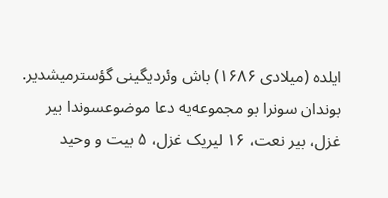ایلده (میلادی ۱۶۸۶) باش وئردیگینی گؤسترمیشدیر. بوندان سونرا بو مجموعه‌یه دعا موضوعسوندا بیر غزل، بیر نعت، ۱۶ لیریک غزل، ۵ بیت و وحید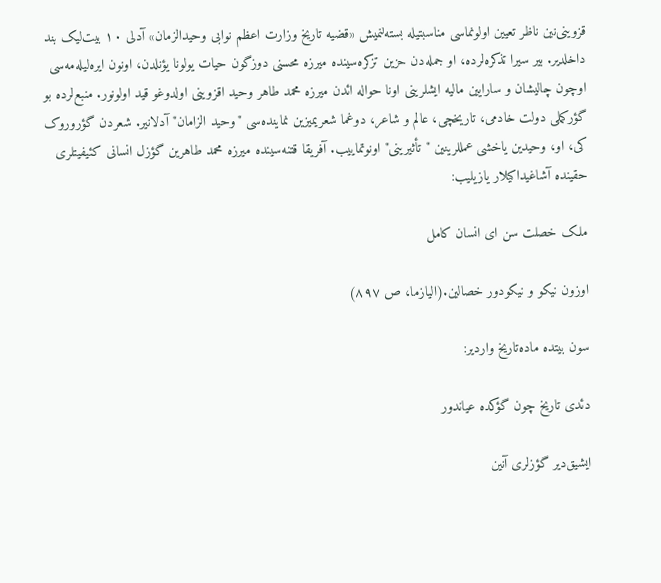قزوینی‌نین ناظر تعیین اولونماسی مناسبتیله بسته‌لنمیش «قضیه تاریخ وزارت اعظم نوابی وحیدالزمان» آدلی ۱۰ بیت‌لیک بند داخلدیر. بیر سیرا تذکره‌لرده، او جمله‌دن حزین تزکره‌سینده میرزه محسنی دوزگون حیات یولونا یؤنلدن، اونون ایره‌‌لیله‌مه‌سی اوچون چالیشان و سارایین مالیه ایشلرینی اونا حواله ائد‌ن میرزه محمد طاهر وحید اقزوینی اولدوغو قید اولونور. منبع‌لرده بو گؤرکملی دولت خادمی، تاریخچی، عالم و شاعر، دوغما شعریمیزین نماینده‌سی "وحید الزامان" آدلانیر. شعردن گؤروروک کی، او، وحیدین یاخشی عمللرینین "تأثیرینی" اونوتماییب. آفریقا قتنه‌سینده میرزه محمد طاهرین گؤزل انسانی کئیفیتلری حقینده آشاغیداکیلار یازیلیب:

ملک خصلت سن ای انسان کامل

اوزون نیکو و نیکودور خصالین.(الیازما، ص ۸۹۷)

سون بیتده ماده‌تاریخ واردیر:

دئدی تاریخ چون گؤکده عیاندور

ایشیق‌دیر گؤزلری آنین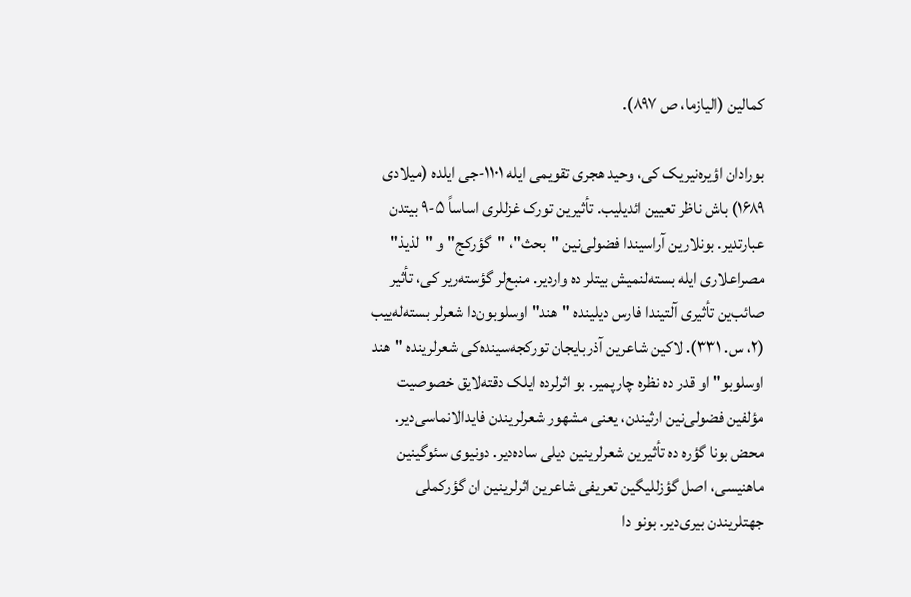کمالین (الیازما، ص ۸۹۷).

بورادان اؤیره‌نیریک کی، وحید هجری تقویمی ایله ۱۱۰۱-جی ایلده (میلادی ۱۶۸۹) باش ناظر تعیین ائدیلیب. تأثیرین تورک غزللری اساساً ۵-۹ بیتدن عبارتدیر. بونلارین آراسیندا فضولی‌نین "بحث"، "گؤرکج" و "لذیذ" مصراعلاری ایله بسته‌لنمیش بیتلر ده واردیر. منبع‌لر گؤسته‌ریر کی، تأثیر صائب‌ین تأثیری آلتیندا فارس دیلینده "هند" اوسلوبون‌دا شعرلر بسته‌له‌ییب (۲، س. ۳۳۱). لاکین شاعرین آذربایجان تورکجه‌سینده‌کی شعرلرینده "هند اوسلوبو" او قدر ده نظره چارپمیر. بو اثرلرده ایلک دقته‌لایق خصوصیت مؤلفین فضولی‌نین ارثیندن، یعنی مشهور شعرلریندن فایدالانماسی‌دیر. محض بونا گؤره ده تأثیرین شعرلرینین دیلی ساده‌دیر. دونیوی سئوگینین ماهنیسی، اصل گؤزللیگین تعریفی شاعرین اثرلرینین ان گؤرکملی جهتلریندن بیری‌دیر. بونو دا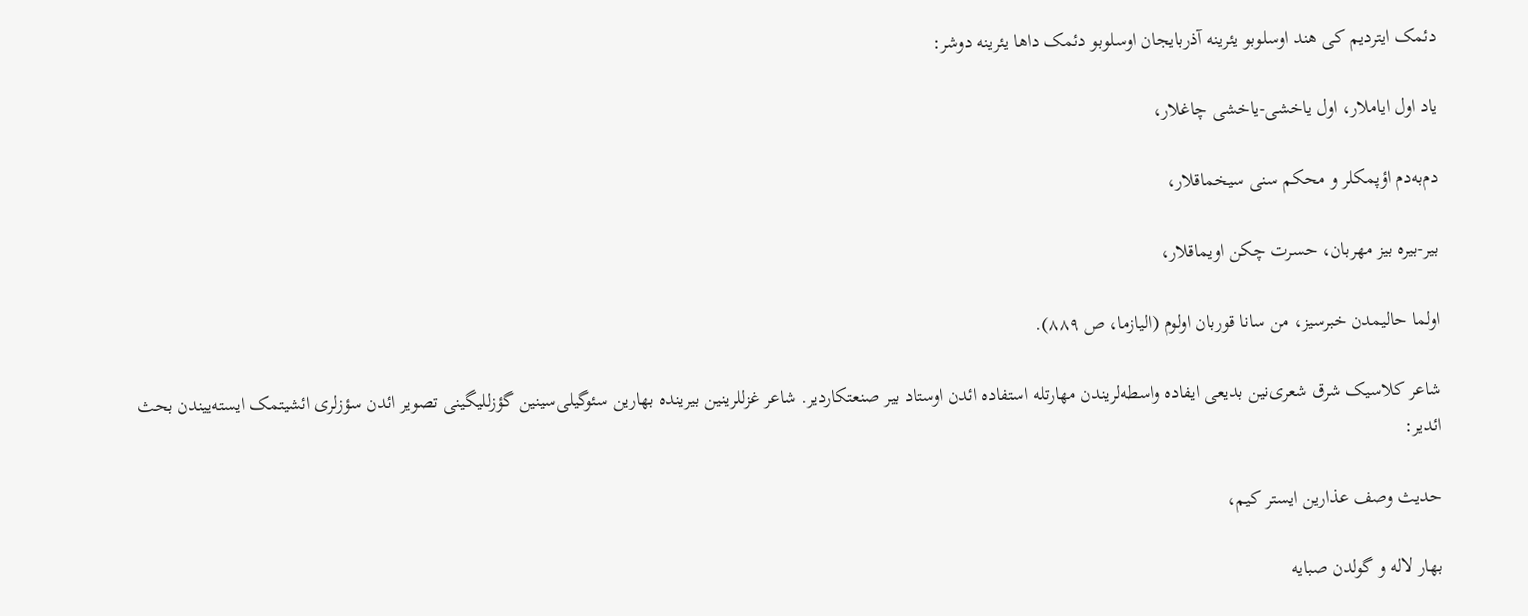دئمک ایتردیم کی هند اوسلوبو یئرینه آذربایجان اوسلوبو دئمک داها یئرینه دوشر:

یاد اول ایاملار، اول یاخشی-یاخشی چاغلار،

دم‌به‌دم اؤپمکلر و محکم سنی سیخماقلار،

بیر-بیره بیز مهربان، حسرت چکن اویماقلار،

اولما حالیمدن خبرسیز، من سانا قوربان اولوم (الیازما، ص ۸۸۹).

شاعر کلاسیک شرق شعری‌نین بدیعی ایفاده واسطه‌لریندن مهارتله استفاده ائد‌ن اوستاد بیر صنعتکاردیر. شاعر غزللرینین بیرینده بهارین سئوگیلی‌سینین گؤزللیگینی تصویر ائد‌ن سؤزلری ائشیتمک ایسته‌ییندن بحث ائدیر:

حدیث وصف عذارین ایستر کیم،

بهار لاله و گولدن صبایه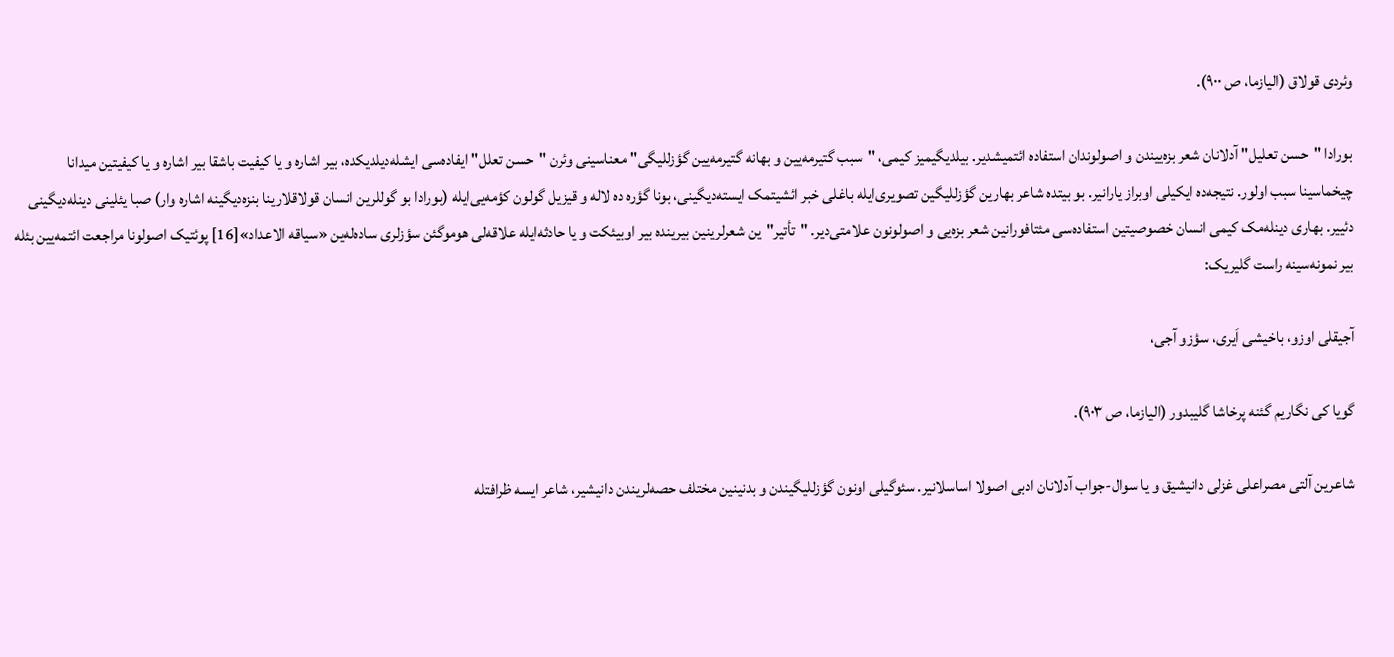وئردی قولاق (الیازما، ص ۹۰۰).

بورادا "حسن تعلیل" آدلانان شعر بزه‌ییندن و اصولوندان استفاده ائتمیشدیر. بیلدیگیمیز کیمی، "سبب گتیرمه‌یین و بهانه گتیرمه‌یین گؤزللیگی" معناسینی وئر‌ن "حسن تعلل" ایفاده‌سی ایشله‌دیلدیکده، بیر اشاره و یا کیفیت باشقا بیر اشاره و یا کیفیتین میدانا چیخماسینا سبب اولور. نتیجه‌ده ایکیلی اوبراز یارانیر. بو بیتده شاعر بهارین گؤزللیگین تصویری‌ایله باغلی خبر ائشیتمک ایسته‌دیگینی، بونا گؤره ده لاله و قیزیل گولون کؤمه‌یی‌ایله (بورادا بو گوللرین انسان قولاقلارینا بنزه‌دیگینه اشاره وار) صبا یئلینی دینله‌دیگینی دئییر. بهاری دینله‌مک کیمی انسان خصوصیتین استفاده‌سی مئتافورانین شعر بزه‌یی و اصولونون علامتی‌دیر. "تأتیر"ین شعرلرینین بیرینده بیر اوبیئکت و یا حادثه‌ایله علاقه‌لی هوموگئن سؤزلری ساده‌له‌ین «سیاقه الاعداد»[16] پوئتیک اصولونا مراجعت ائتمه‌یین بئله بیر نمونه‌سینه راست گلیریک:

آجیقلی اوزو، باخیشی اَیری، سؤزو آجی،

گویا کی نگاریم گئنه پرخاشا گلیبدور (الیازما، ص ۹۰۳).

شاعرین آلتی مصراعلی غز‌لی دانیشیق و یا سوال-جواب آدلانان ادبی اصولا اساسلانیر. سئوگیلی اونون گؤزللیگیندن و بد‌نینین مختلف حصه‌لریندن دانیشیر، شاعر ایسه ظرافتله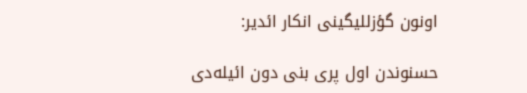اونون گؤزللیگینی انکار ائدیر:

حسنوندن اول پری بنی دون ائیله‌دی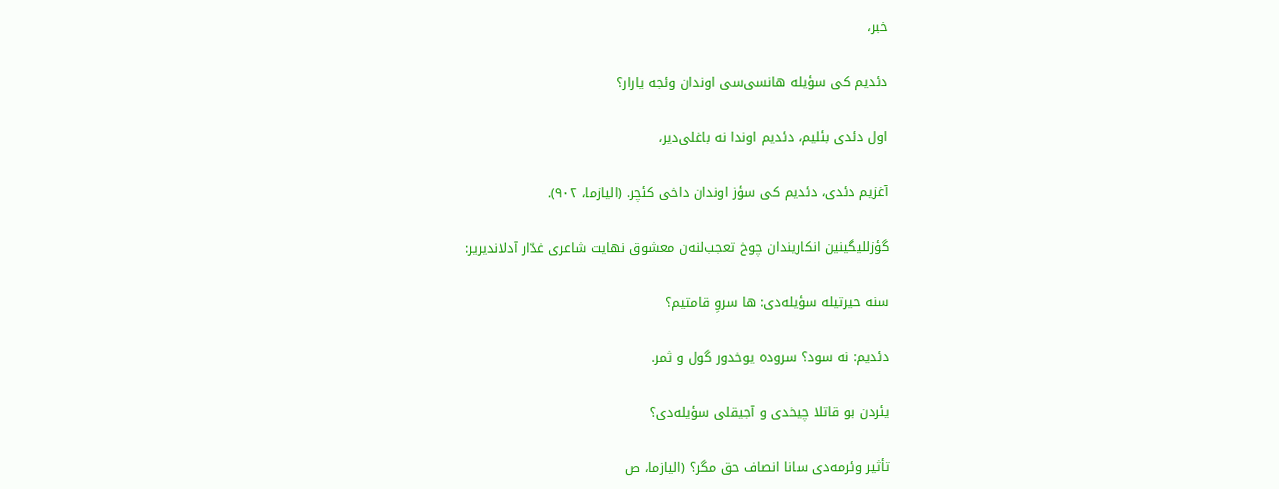خبر،

دئدیم کی سؤیله هانسی‌سی اوندان وئجه یارار؟

اول دئدی بئلیم، دئدیم اوندا نه باغلی‌دیر،

آغزیم دئدی، دئدیم کی سؤز اوندان داخی کئچر. (الیازما، ۹۰۲).

گؤزللیگینین انکاریندان چوخ تعجب‌لنه‌ن معشوق نهایت شاعری غدّار آدلاندیریر:

سنه حیرتیله سؤیله‌دی: ها سروِ قامتیم؟

دئدیم: نه سود؟ سروده یوخدور گول و ثمر.

یئردن بو قاتلا چیخدی و آجیقلی سؤیله‌دی؟

تأثیر وئرمه‌دی سانا انصاف حق مگر؟ (الیازما، ص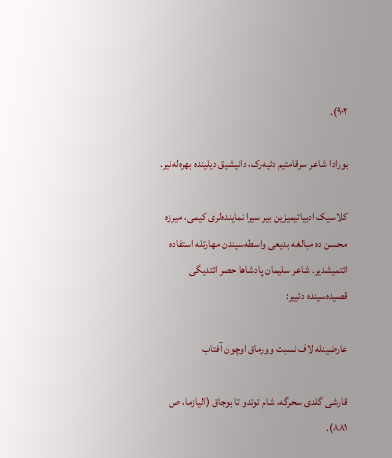۹۰۲).

بورادا شاعر سرقامتیم دئیه‌رک، دانیشیق دیلینده بهره‌له‌نیر.

کلاسیک ادبیاتیمیزین بیر سیرا نماینده‌لری کیمی، میرزه محسن ده مبالغه بدیعی واسطه‌سیندن مهارتله استفاده ائتمیشدیر. شاعر سلیمان پادشاها حصر ائتدیگی قصیده‌سینده دئییر:

عارضینله لاف نسبت وورماق اوچون آفتاب

قارشی گلدی سحرگه، شام توتدو تا بوجاق (الیازما، ص ۸۸۱).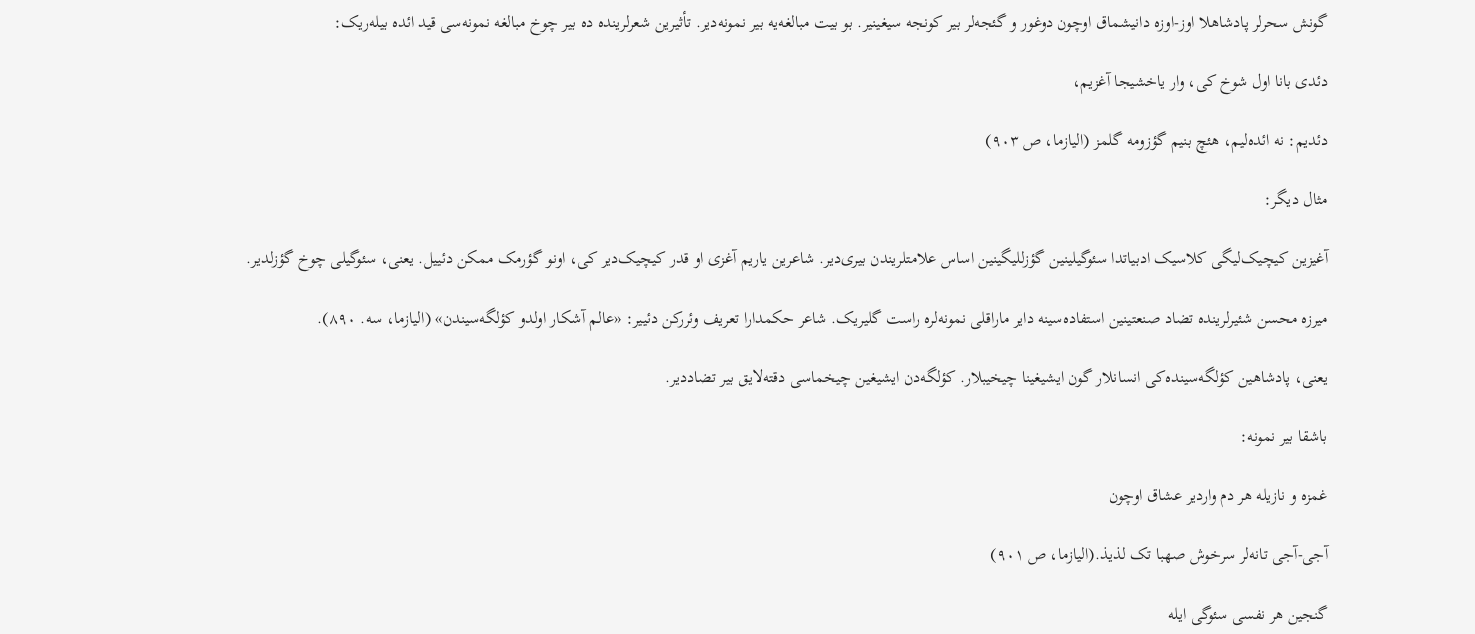گونش سحرلر پادشاهلا اوز-اوزه دانیشماق اوچون دوغور و گئجه‌لر بیر کونجه سیغینیر. بو بیت مبالغه‌یه بیر نمونه‌دیر. تأثیرین شعرلرینده ده بیر چوخ مبالغه نمونه‌سی قید ائده بیله‌ریک:

دئدی بانا اول شوخ کی، وار یاخشیجا آغزیم،

دئدیم: نه ائده‌لیم، هئچ بنیم گؤزومه گلمز (الیازما، ص ۹۰۳)

مثال دیگر:

آغیزین کیچیک‌لیگی کلاسیک ادبیاتدا سئوگیلینین گؤزللیگینین اساس علامتلریندن بیری‌دیر. شاعرین یاریم آغزی او قدر کیچیک‌دیر کی، اونو گؤرمک ممکن دئییل. یعنی، سئوگیلی چوخ گؤزلدیر.

میرزه محسن شئیرلرینده تضاد صنعتینین استفاده‌سینه دایر ماراقلی نمونه‌لره راست گلیریک. شاعر حکمدارا تعریف وئررکن دئییر: «عالم آشکار اولدو کؤلگه‌سیندن» (الیازما، سه. ۸۹۰).

یعنی، پادشاهین کؤلگه‌سینده‌کی انسانلار گون ایشیغینا چیخیبلار. کؤلگه‌دن ایشیغین چیخماسی دقته‌لایق بیر تضاددیر.

باشقا بیر نمونه:

غمزه و نازیله هر دم واردیر عشاق اوچون

آجی-آجی تانه‌لر سرخوش صهبا تک لذیذ.(الیازما، ص ۹۰۱)

گنجین هر نفسی سئوگی ایله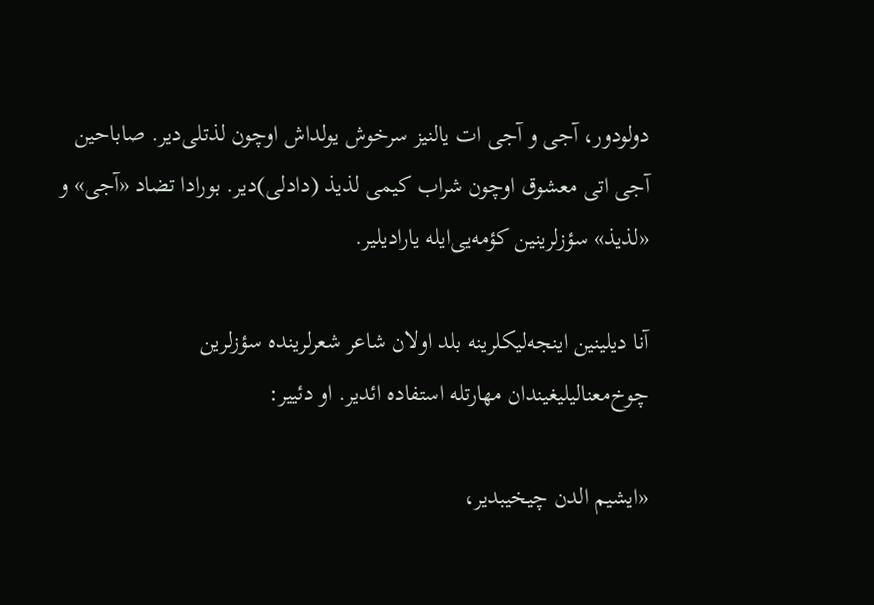دولودور، آجی و آجی ات یالنیز سرخوش یولداش اوچون لذتلی‌دیر. صاباحین آجی اتی معشوق اوچون شراب کیمی لذیذ (دادلی)دیر. بورادا تضاد «آجی» و «لذیذ» سؤزلرینین کؤمه‌یی‌ایله یارادیلیر.

آنا دیلینین اینجه‌لیکلرینه بلد اولان شاعر شعرلرینده سؤزلرین چوخ‌معنالیلیغیندان مهارتله استفاده ائدیر. او دئییر:

«ایشیم الد‌ن چیخیبدیر،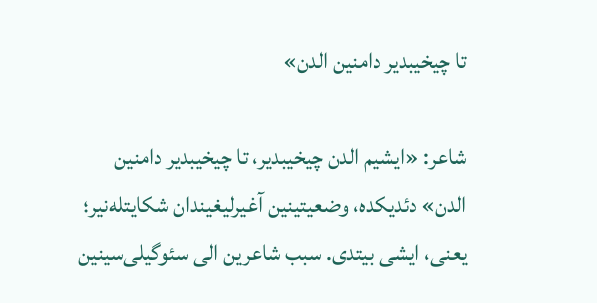تا چیخیبدیر دامنین الد‌ن»

شاعر: «ایشیم الدن چیخیبدیر، تا چیخیبدیر دامنین الدن» دئدیکده، وضعیتینین آغیرلیغیندان شکایتله‌نیر؛ یعنی، ایشی بیتدی. سبب شاعرین الی سئوگیلی‌سینین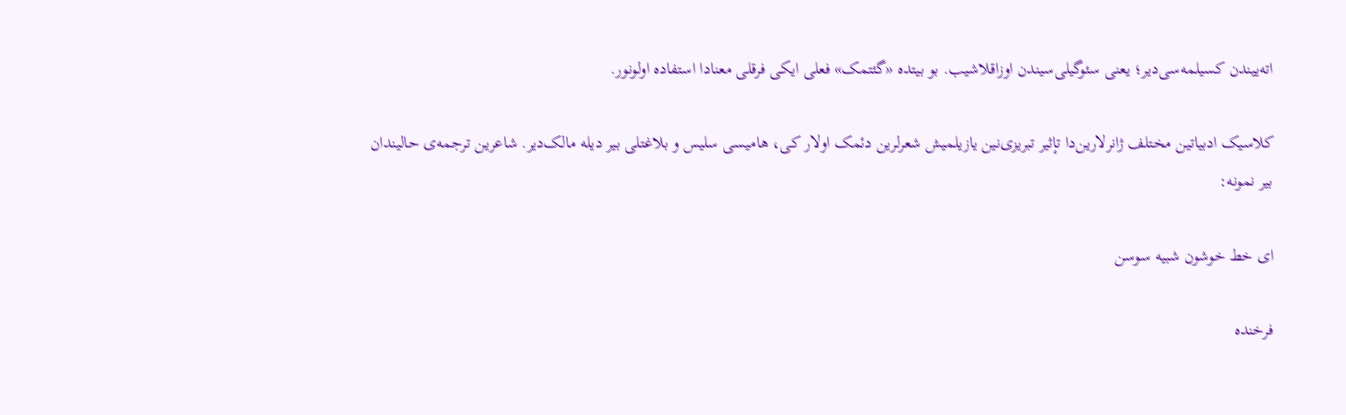اته‌ییندن کسیلمه‌سی‌دیر؛ یعنی سئوگیلی‌سیندن اوزاقلاشیب. بو بیتده «گئتمک» فعلی ایکی فرقلی معنادا استفاده اولونور.

کلاسیک ادبیاتین مختلف ژانرلارین‌دا تإثیر تبریزی‌نین یازیلمیش شعرلرین دئمک اولار کی، هامیسی سلیس و بلاغتلی بیر دیله مالک‌دیر. شاعرین ترجمه‌ی حالیندان بیر نمونه:

ای خط خوشون شبیه سوسن

فرخنده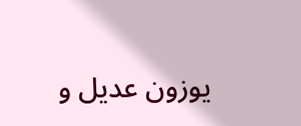یوزون عدیل و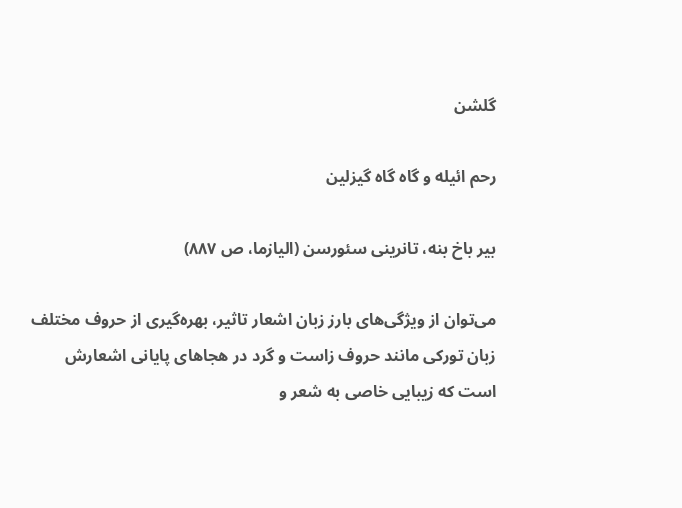گلشن

رحم ائیله و گاه گاه گیزلین

بیر باخ بنه، تانرینی سئورسن (الیازما، ص ۸۸۷)

می‌توان از ویژگی‌های بارز زبان اشعار تاثیر، بهره‌گیری از حروف مختلف زبان تورکی مانند حروف زاست و گرد در هجاهای پایانی اشعارش است که زیبایی خاصی به شعر و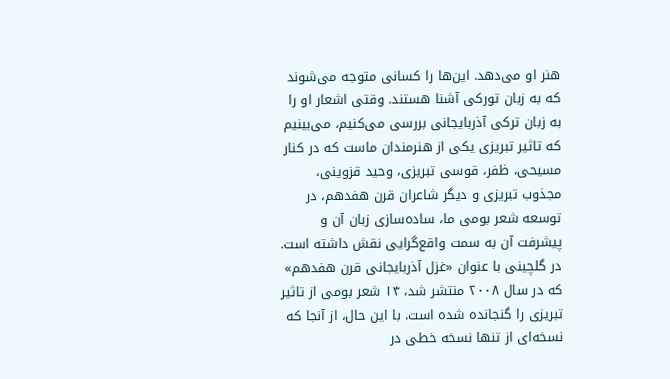هنر او می‌دهد. این‌ها را کسانی متوجه می‌شوند که به زبان تورکی آشنا هستند. وقتی اشعار او را به زبان ترکی آذربایجانی بررسی می‌کنیم، می‌بینیم که تاثیر تبریزی یکی از هنرمندان ماست که در کنار مسیحی، ظفر، قوسی تبریزی، وحید قزوینی، مجذوب تبریزی و دیگر شاعران قرن هفدهم، در توسعه شعر بومی ما، ساده‌سازی زبان آن و پیشرفت آن به سمت واقع‌گرایی نقش داشته است. در گلچینی با عنوان «غزل آذربایجانی قرن هفدهم» که در سال ۲۰۰۸ منتشر شد، ۱۴ شعر بومی از تاثیر تبریزی را گنجانده شده است. با این حال، از آنجا که نسخه‌ای از تنها نسخه خطی در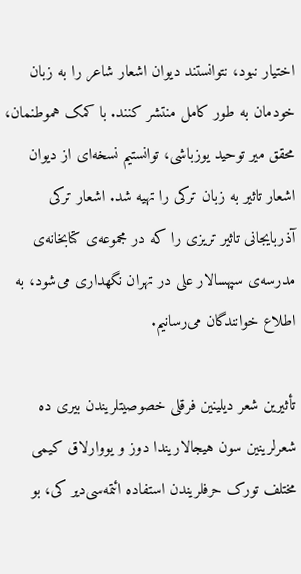اختیار نبود، نتوانستند دیوان اشعار شاعر را به زبان خودمان به طور کامل منتشر کنند. با کمک هموطنمان، محقق میر توحید یوزباشی، توانستیم نسخه‌ای از دیوان اشعار تاثیر به زبان ترکی را تهیه شد. اشعار ترکی آذربایجانی تاثیر تریزی را که در مجموعه‌ی کتابخانه‌ی مدرسه‌ی سپهسالار علی در تهران نگهداری می‌شود، به اطلاع خوانندگان می‌رسانیم.

تأثیرین شعر دیلینین فرقلی خصوصیتلریندن بیری ده شعرلرینین سون هیجالاریندا دوز و یووارلاق کیمی مختلف تورک حرفلریندن استفاده ائتمه‌سی‌دیر کی، بو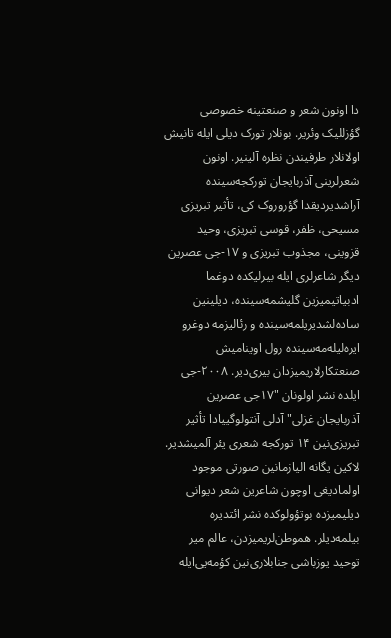دا اونون شعر و صنعتینه خصوصی گؤزللیک وئریر. بونلار تورک دیلی ایله تانیش اولانلار طرفیندن نظره آلینیر. اونون شعرلرینی آذربایجان تورکجه‌سینده آراشدیردیقدا گؤروروک کی، تأثیر تبریزی مسیحی، ظفر، قوسی تبریزی، وحید قزوینی، مجذوب تبریزی و ۱۷-جی عصرین دیگر شاعرلری ایله بیرلیکده دوغما ادبیاتیمیزین گلیشمه‌سینده، دیلینین ساده‌لشدیریلمه‌سینده و رئالیزمه دوغرو ایره‌‌لیله‌مه‌سینده رول اوینامیش صنعتکارلاریمیزدان بیری‌دیر. ۲۰۰۸-جی ایلده نشر اولونان "۱۷جی عصرین آذربایجان غز‌لی" آدلی آنتولوگییادا تأثیر تبریزی‌نین ۱۴ تورکجه شعری یئر آلمیشدیر. لاکین یگانه الیازمانین صورتی موجود اولمادیغی اوچون شاعرین شعر دیوانی دیلیمیزده بوتؤولوکده نشر ائتدیره بیلمه‌دیلر. هموطن‌لریمیزدن، عالم میر توحید یوزباشی‌ جنابلاری‌نین کؤمه‌یی‌ایله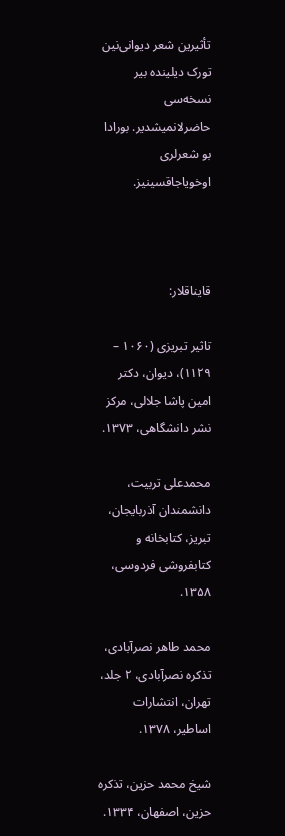تأثیرین شعر دیوانی‌نین تورک دیلینده بیر نسخه‌سی حاضرلانمیشدیر. بورادا بو شعرلری اوخویاجاقسینیز.



قایناقلار:

تاثیر تبریزی (۱۰۶۰ – ۱۱۲۹)، دیوان، دکتر امین پاشا جلالی، مرکز نشر دانشگاهی، ۱۳۷۳.

محمدعلی تربیت، دانشمندان آذربایجان، تبریز، کتابخانه و کتابفروشی فردوسی، ۱۳۵۸.

محمد طاهر نصرآبادی، تذکره نصرآبادی، ۲ جلد، تهران، انتشارات اساطیر، ۱۳۷۸.

شیخ محمد حزین، تذکره حزین، اصفهان، ۱۳۳۴.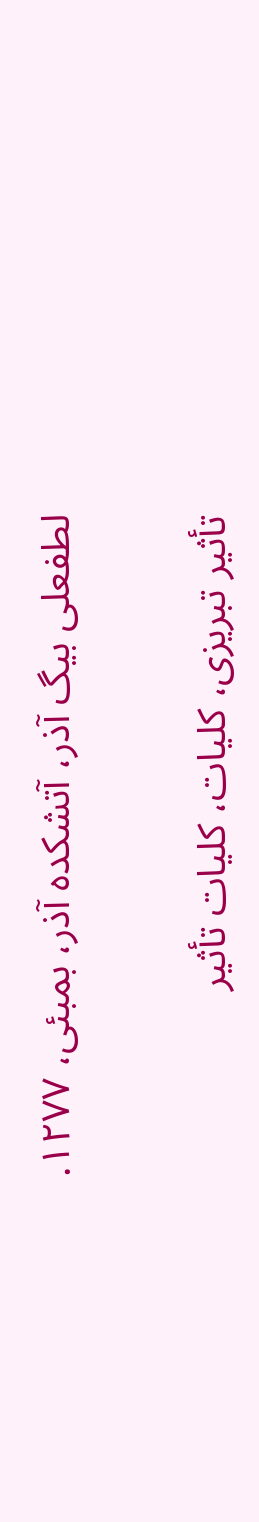لطفعلی بیگ آذر، آتشکده آذر، بمبئی، ۱۲۷۷.

تأثیر تبریزی، کلیات، کلیات تأثیر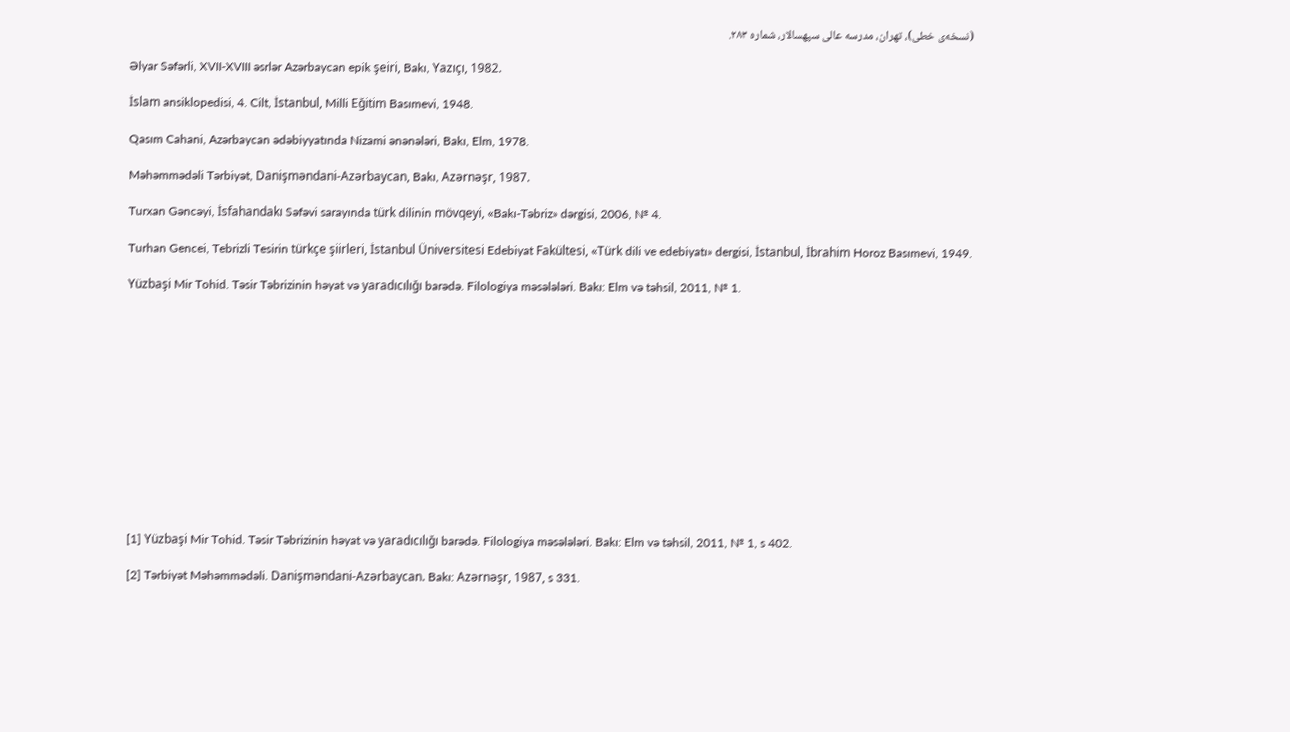(نسخه‌ی خطی)، تهران، مدرسه عالی سپهسالار، شماره ۲۸۳.

Əlyar Səfərli, XVII-XVIII əsrlər Azərbaycan epik şeiri, Bakı, Yazıçı, 1982.

İslam ansiklopedisi, 4. Cilt, İstanbul, Milli Eğitim Basımevi, 1948.

Qasım Cahani, Azərbaycan ədəbiyyatında Nizami ənənələri, Bakı, Elm, 1978.

Məhəmmədəli Tərbiyət, Danişməndani-Azərbaycan, Bakı, Azərnəşr, 1987.

Turxan Gəncəyi, İsfahandakı Səfəvi sarayında türk dilinin mövqeyi, «Bakı-Təbriz» dərgisi, 2006, № 4.

Turhan Gencei, Tebrizli Tesirin türkçe şiirleri, İstanbul Üniversitesi Edebiyat Fakültesi, «Türk dili ve edebiyatı» dergisi, İstanbul, İbrahim Horoz Basımevi, 1949.

Yüzbaşi Mir Tohid. Təsir Təbrizinin həyat və yaradıcılığı barədə. Filologiya məsələləri. Bakı: Elm və təhsil, 2011, № 1.













[1] Yüzbaşi Mir Tohid. Təsir Təbrizinin həyat və yaradıcılığı barədə. Filologiya məsələləri. Bakı: Elm və təhsil, 2011, № 1, s 402.

[2] Tərbiyət Məhəmmədəli. Danişməndani-Azərbaycan. Bakı: Azərnəşr, 1987, s 331.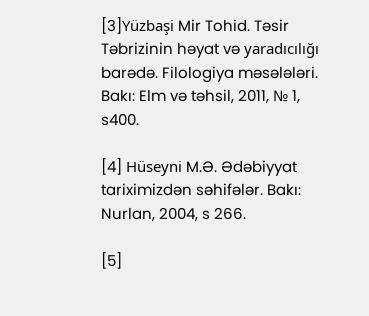[3]Yüzbaşi Mir Tohid. Təsir Təbrizinin həyat və yaradıcılığı barədə. Filologiya məsələləri. Bakı: Elm və təhsil, 2011, № 1, s400.

[4] Hüseyni M.Ə. Ədəbiyyat tariximizdən səhifələr. Bakı: Nurlan, 2004, s 266.

[5]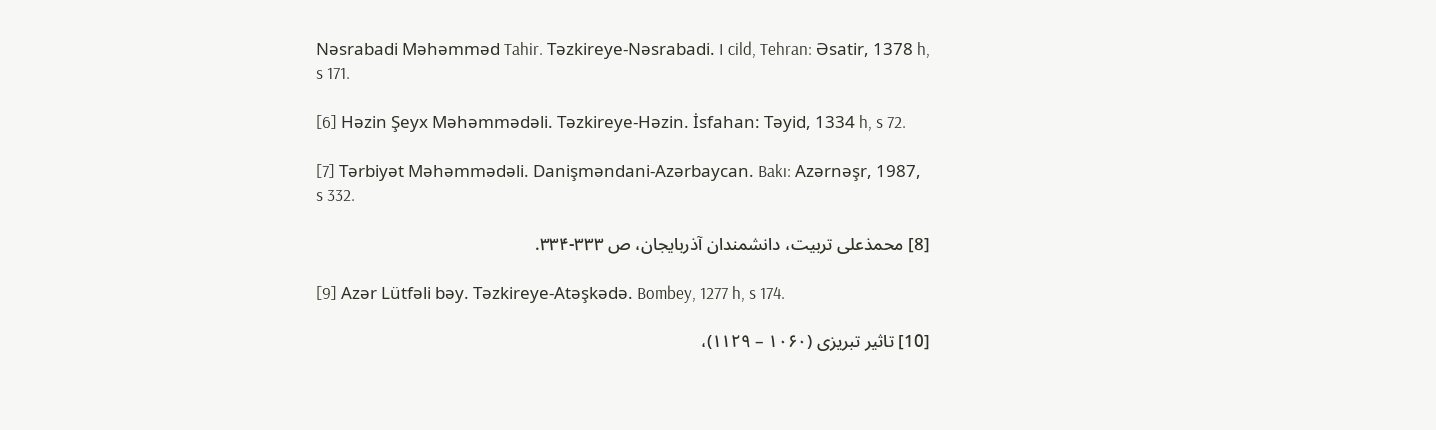Nəsrabadi Məhəmməd Tahir. Təzkireye-Nəsrabadi. I cild, Tehran: Əsatir, 1378 h, s 171.

[6] Həzin Şeyx Məhəmmədəli. Təzkireye-Həzin. İsfahan: Təyid, 1334 h, s 72.

[7] Tərbiyət Məhəmmədəli. Danişməndani-Azərbaycan. Bakı: Azərnəşr, 1987, s 332.

[8] محمذعلی تربیت، دانشمندان آذربایجان، ص ۳۳۳-۳۳۴.

[9] Azər Lütfəli bəy. Təzkireye-Atəşkədə. Bombey, 1277 h, s 174.

[10] تاثیر تبریزی (۱۰۶۰ – ۱۱۲۹)،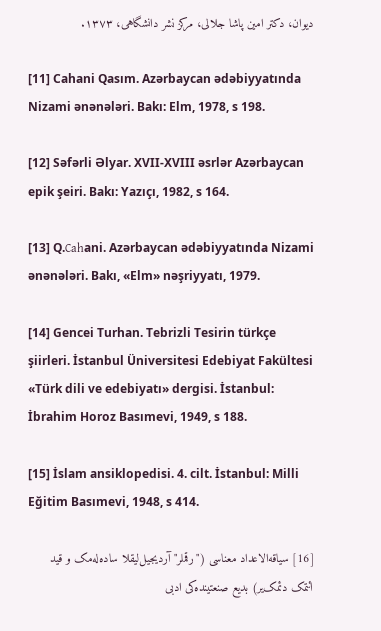دیوان، دکتر امین پاشا جلالی، مرکز نشر دانشگاهی، ۱۳۷۳.

[11] Cahani Qasım. Azərbaycan ədəbiyyatında Nizami ənənələri. Bakı: Elm, 1978, s 198.

[12] Səfərli Əlyar. XVII-XVIII əsrlər Azərbaycan epik şeiri. Bakı: Yazıçı, 1982, s 164.

[13] Q.Caһani. Azərbaycan ədəbiyyatında Nizami ənənələri. Bakı, «Elm» nəşriyyatı, 1979.

[14] Gencei Turhan. Tebrizli Tesirin türkçe şiirleri. İstanbul Üniversitesi Edebiyat Fakültesi «Türk dili ve edebiyatı» dergisi. İstanbul: İbrahim Horoz Basımevi, 1949, s 188.

[15] İslam ansiklopedisi. 4. cilt. İstanbul: Milli Eğitim Basımevi, 1948, s 414.

[16] سیاقه‌الاعداد معناسی ("رقملر" آردیجیل‌لیقلا ساده‌له‌مک و قید ائتمک دئمک‌یر) بدیع صنعتینده‌کی ادبی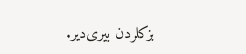بزکلردن بیری‌دیر.